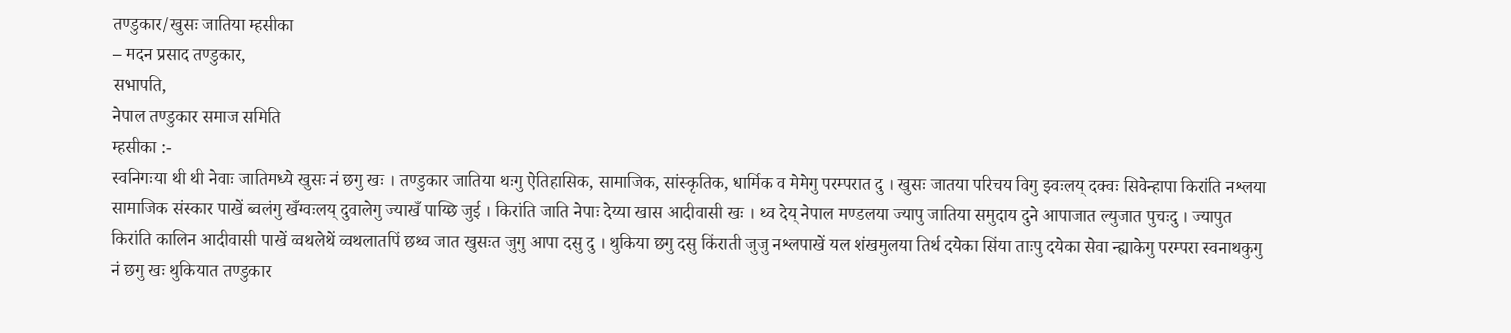तण्डुकार/खुसः जातिया म्हसीका
– मदन प्रसाद तण्डुकार,
सभापति,
नेपाल तण्डुकार समाज समिति
म्हसीका :-
स्वनिगःया थी थी नेवाः जातिमध्ये खुसः नं छगु खः । तण्डुकार जातिया थःगु ऐतिहासिक, सामाजिक, सांस्कृतिक, धार्मिक व मेमेगु परम्परात दु । खुसः जातया परिचय विगु झ्वःलय् दक्वः सिवेन्हापा किरांति नश्लया सामाजिक संस्कार पाखें ब्वलंगु खँग्वःलय् दुवालेगु ज्याखँ पाय्छि जुई । किरांति जाति नेपाः देय्या खास आदीवासी खः । थ्व देय् नेपाल मण्डलया ज्यापु जातिया समुदाय दुने आपाजात ल्युजात पुचःदु । ज्यापुत किरांति कालिन आदीवासी पाखें व्वथलेथें व्वथलातपिं छथ्व जात खुसःत जुगु आपा दसु दु । थुकिया छगु दसु किंराती जुजु नश्लपाखें यल शंखमुलया तिर्थ दयेका सिंया ताःपु दयेका सेवा न्ह्याकेगु परम्परा स्वनाथकुगु नं छगु खः थुकियात तण्डुकार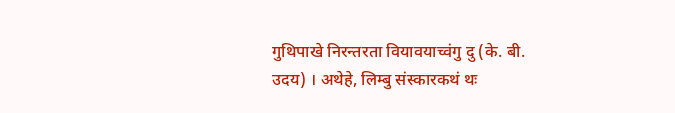गुथिपाखे निरन्तरता वियावयाच्वंगु दु (के. बी. उदय) । अथेहे, लिम्बु संस्कारकथं थः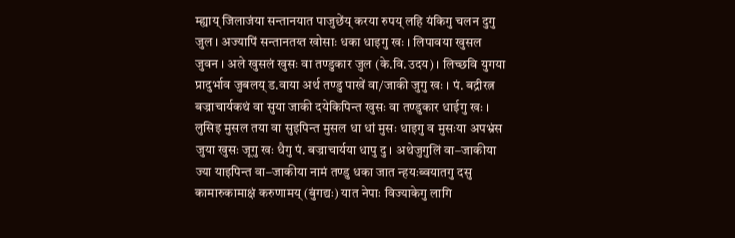म्ह्याय् जिलाजंया सन्तानयात पाजुछेंय् करया रुपय् लहि यंकिगु चलन दुगु जुल । अज्यापिं सन्तानतय्त खोसाः धका धाइगु खः । लिपावया खुसल जुवन । अले खुसलं खुसः वा तण्डुकार जुल (के.वि.उदय) । लिच्छवि युगया प्रादुर्भाव जुबलय् ड.वाया अर्थ तण्डु पाखें वा/जाकी जुगु खः । पं. बद्रीरत्न बज्राचार्यकथं वा सुया जाकी दयेकिपिन्त खुसः वा तण्डुकार धाईगु खः । लुसिइ मुसल तया वा सुइपिन्त मुसल धा धां मुसः धाइगु व मुसःया अपभ्रंस जुया खुसः जूगु खः धैगु पं. बज्राचार्यया धापु दु । अथेजुगुलिं वा–जाकीया ज्या याइपिन्त वा–जाकीया नामं तण्डु धका जात न्हयःब्वयातगु दसु कामारुकामाक्षं करुणामय् (बुंगद्यः) यात नेपाः विज्याकेगु लागि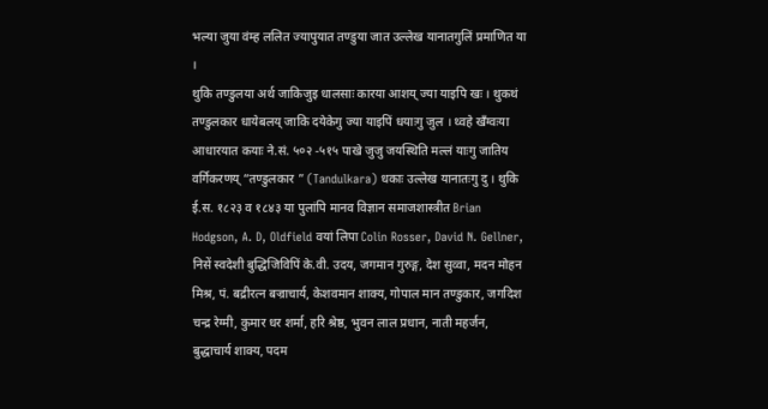भल्या जुया वंम्ह ललित ज्यापुयात तण्डुया जात उल्लेख यानातगुलिं प्रमाणित या ।
थुकि तण्डुलया अर्थ जाकिजुइ धालसाः कारया आशय् ज्या याइपि खः । थुकथं तण्डुलकार धायेबलय् जाकि दयेकेगु ज्या याइपिं धयाःगु जुल । थ्वहे खँग्वःया आधारयात कयाः ने.सं. ५०२ -५१५ पाखे जुजु जयस्थिति मल्लं याःगु जातिय वर्गिकरणय् “तण्डुलकार ” (Tandulkara) धकाः उल्लेख यानातःगु दु । थुकि ई.स. १८२३ व १८४३ या पुलांपि मानव विज्ञान समाजशास्त्रीत Brian Hodgson, A. D, Oldfield वयां लिपा Colin Rosser, David N. Gellner, निसें स्वदेशी बुद्धिजिविपिं के.वी. उदय, जगमान गुरुङ्ग, देश सुव्वा, मदन मोहन मिश्र, पं. बद्रीरत्न बज्राचार्य, केशवमान शाक्य, गोपाल मान तण्डुकार, जगदिश चन्द्र रेग्मी, कुमार धर शर्मा, हरि श्रेष्ठ, भुवन लाल प्रधान, नाती महर्जन, बुद्धाचार्य शाक्य, पदम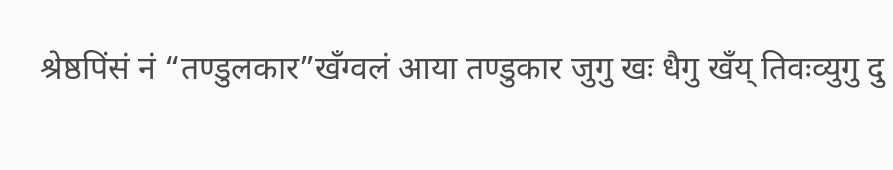श्रेष्ठपिंसं नं “तण्डुलकार”खँग्वलं आया तण्डुकार जुगु खः धैगु खँय् तिवःव्युगु दु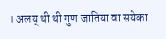। अलय् थी थी गुण जातिया वा सयेका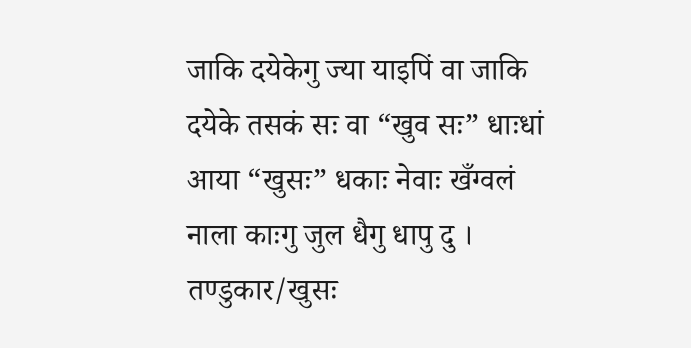जाकि दयेकेगु ज्या याइपिं वा जाकि दयेके तसकं सः वा “खुव सः” धाःधां आया “खुसः” धकाः नेवाः खँग्वलं नाला काःगु जुल धैगु धापु दु । तण्डुकार/खुसः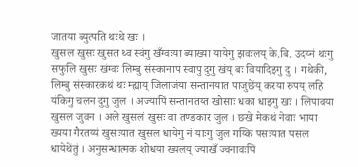जातया ब्युत्पति थःथे खः ।
खुसल खुसः खुसत थ्व स्वंगु खँग्वःया ब्याख्या यायेगु झवःलय् के.बि. उदय्नं थःगु सफुलि खुसः खंग्वः लिम्बु संस्कानाप स्वापु दुगु खंय् बः वियादिइगु दु । गथेकी, लिम्बु संस्कारकथं थः म्ह्याय् जिलाजंया सन्तानयात पाजुछेंय् करया रुपय् लहि यंकिगु चलन दुगु जुल । अज्यापिं सन्तानतय्त खोसाः धका धाइगु खः । लिपावया खुसल जुवन । अले खुसलं खुसः वा तण्डकार जुल । छखे मेकथं नेवाः भाया ख्यया गैरतय्यं खुसःयात खुसल धायेगु नं याःगु जुल गय्कि पसःयात पसल धायेथेंतुं । अनुसन्धात्मक शोधया ख्यलय् ज्याखँ ज्वनावःपिं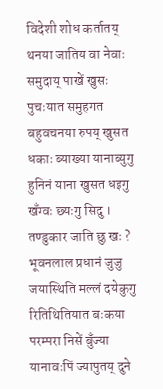विदेशी शोध कर्तातय् थनया जातिय वा नेवाः समुदाय् पाखें खुसः पुचःयात समुहगत बहुवचनया रुपय् खुसत धकाः ब्याख्या यानाब्युगु हुनिनं याना खुसत धइगु खँग्वः छ्यःगु सिदु ।
तण्डुकार जाति छु खः ?
भूवनलाल प्रधानं जुजु जयास्थिति मल्लं दयेकुगु रितिथितियात बःकया परम्परा निसें बुँज्या यानावःपिं ज्यापुतय् दुने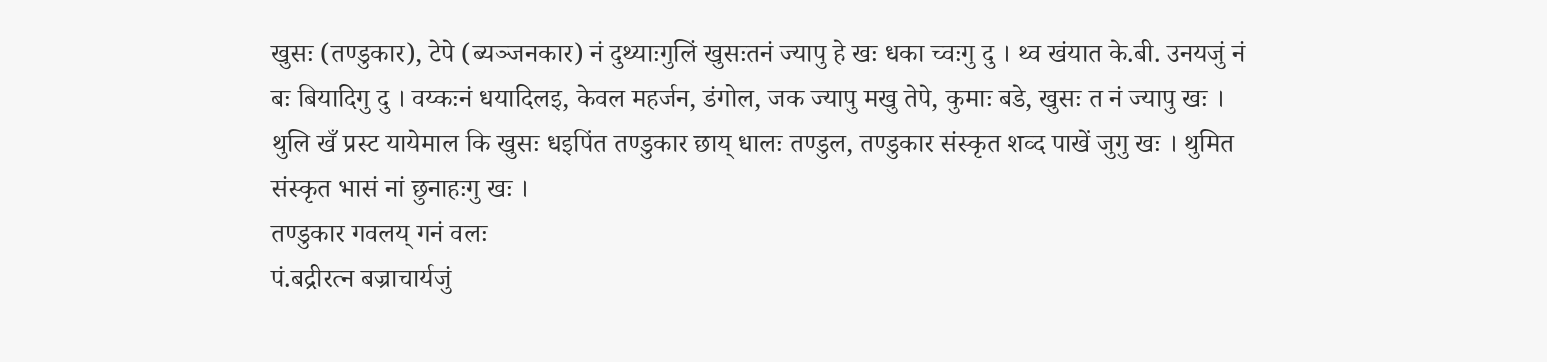खुसः (तण्डुकार), टेपे (ब्यञ्जनकार) नं दुथ्याःगुलिं खुसःतनं ज्यापु हे खः धका च्वःगु दु । थ्व खंयात के.बी. उनयजुं नं बः बियादिगु दु । वय्कःनं धयादिलइ, केवल महर्जन, डंगोल, जक ज्यापु मखु तेपे, कुमाः बडे, खुसः त नं ज्यापु खः । थुलि खँ प्रस्ट यायेमाल कि खुसः धइपिंत तण्डुकार छाय् धालः तण्डुल, तण्डुकार संस्कृत शव्द पाखें जुगु खः । थुमित संस्कृत भासं नां छुनाहःगु खः ।
तण्डुकार गवलय् गनं वलः
पं.बद्रीरत्न बज्राचार्यजुं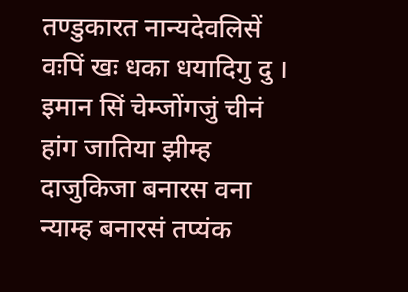तण्डुकारत नान्यदेवलिसें वःपिं खः धका धयादिगु दु । इमान सिं चेम्जोंगजुं चीनं हांग जातिया झीम्ह दाजुकिजा बनारस वना न्याम्ह बनारसं तप्यंक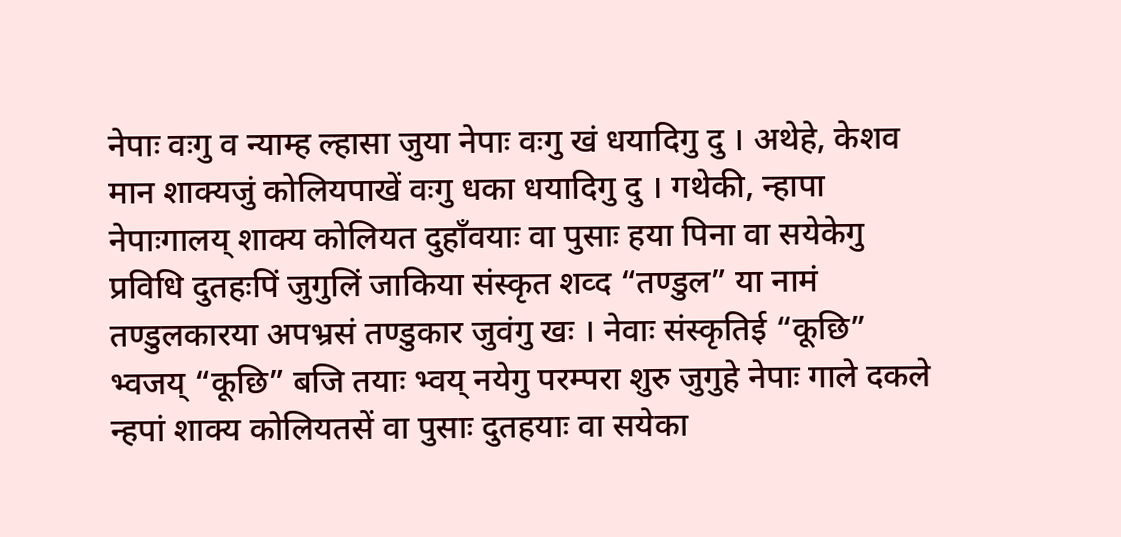नेपाः वःगु व न्याम्ह ल्हासा जुया नेपाः वःगु खं धयादिगु दु । अथेहे, केशव मान शाक्यजुं कोलियपाखें वःगु धका धयादिगु दु । गथेकी, न्हापा नेपाःगालय् शाक्य कोलियत दुहाँवयाः वा पुसाः हया पिना वा सयेकेगु प्रविधि दुतहःपिं जुगुलिं जाकिया संस्कृत शव्द “तण्डुल” या नामं तण्डुलकारया अपभ्रसं तण्डुकार जुवंगु खः । नेवाः संस्कृतिई “कूछि” भ्वजय् “कूछि” बजि तयाः भ्वय् नयेगु परम्परा शुरु जुगुहे नेपाः गाले दकले न्हपां शाक्य कोलियतसें वा पुसाः दुतहयाः वा सयेका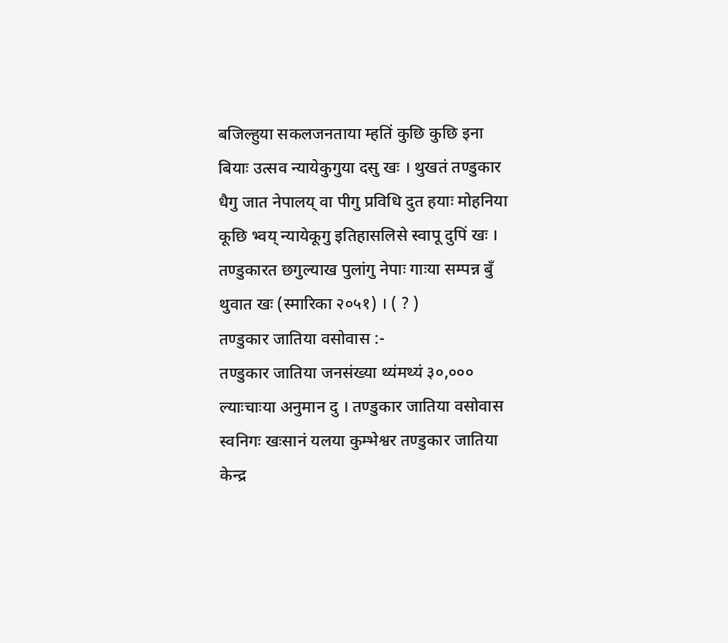बजिल्हुया सकलजनताया म्हतिं कुछि कुछि इना बियाः उत्सव न्यायेकुगुया दसु खः । थुखतं तण्डुकार धैगु जात नेपालय् वा पीगु प्रविधि दुत हयाः मोहनिया कूछि भ्वय् न्यायेकूगु इतिहासलिसे स्वापू दुपिं खः । तण्डुकारत छगुल्याख पुलांगु नेपाः गाःया सम्पन्न बुँ थुवात खः (स्मारिका २०५१) । ( ? )
तण्डुकार जातिया वसोवास :-
तण्डुकार जातिया जनसंख्या थ्यंमथ्यं ३०,००० ल्याःचाःया अनुमान दु । तण्डुकार जातिया वसोवास स्वनिगः खःसानं यलया कुम्भेश्वर तण्डुकार जातिया केन्द्र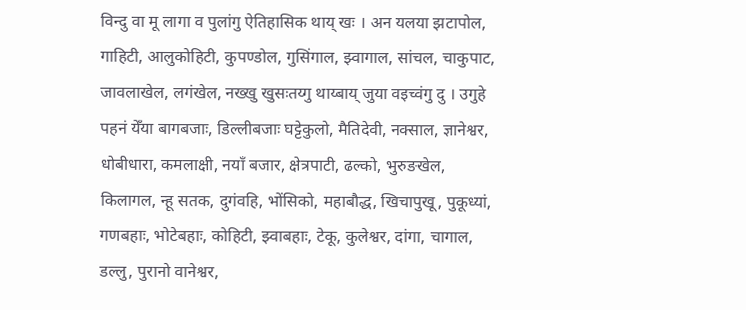विन्दु वा मू लागा व पुलांगु ऐतिहासिक थाय् खः । अन यलया झटापोल, गाहिटी, आलुकोहिटी, कुपण्डोल, गुसिंगाल, झ्वागाल, सांचल, चाकुपाट, जावलाखेल, लगंखेल, नख्खु खुसःतय्गु थाय्बाय् जुया वइच्वंगु दु । उगुहे पहनं येँया बागबजाः, डिल्लीबजाः घट्टेकुलो, मैतिदेवी, नक्साल, ज्ञानेश्वर, धोबीधारा, कमलाक्षी, नयाँ बजार, क्षेत्रपाटी, ढल्को, भुरुङखेल, किलागल, न्हू सतक, दुगंवहि, भोंसिको, महाबौद्ध, खिचापुखू, पुकूध्यां, गणबहाः, भोटेबहाः, कोहिटी, झ्वाबहाः, टेकू, कुलेश्वर, दांगा, चागाल, डल्लु, पुरानो वानेश्वर,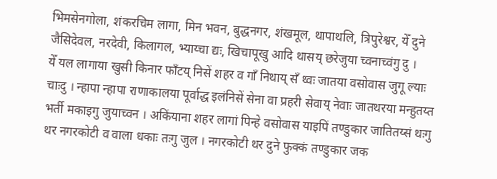भिमसेनगोला, शंकरचिम लागा, मिन भवन, बुद्धनगर, शंखमूल, थापाथलि, त्रिपुरेश्वर, येँ दुने जैसिदेवल, नरदेवी, किलागल, भ्याय्चा द्यः, खिचापूखु आदि थासय् छरेजुया च्वनाच्वंगु दु ।
येँ यल लागाया खुसी किनार फाँटय् निसें शहर व गाँ निथाय् सँ थ्वः जातया वसोवास जुगू ल्याः चाःदु । न्हापा न्हापा राणाकालया पूर्वाद्ध इलंनिसें सेना वा प्रहरी सेवाय् नेवाः जातथरया मन्हुतय्त भर्ती मकाइगु जुयाच्वन । अकिंयाना शहर लागां पिन्हे वसोवास याइपिं तण्डुकार जातितय्सं थःगु थर नगरकोटी व वाला धकाः तःगु जुल । नगरकोटी थर दुने फुक्कं तण्डुकार जक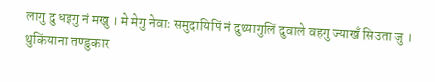लागु दु धइगु नं मखु । मे मेगु नेवाः समुदायिपिं नं दुथ्यागुलिं दुवाले वहगु ज्याखँ सिउता जु । थुकिंयाना तण्डुकार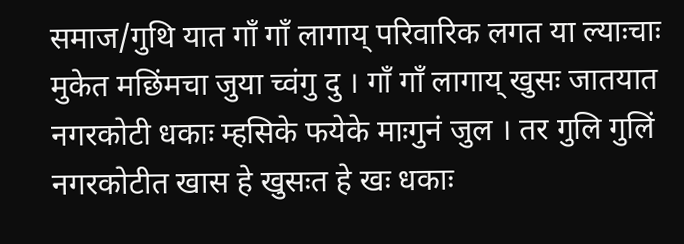समाज/गुथि यात गाँ गाँ लागाय् परिवारिक लगत या ल्याःचाः मुकेत मछिंमचा जुया च्वंगु दु । गाँ गाँ लागाय् खुसः जातयात नगरकोटी धकाः म्हसिके फयेके माःगुनं जुल । तर गुलि गुलिं नगरकोटीत खास हे खुसःत हे खः धकाः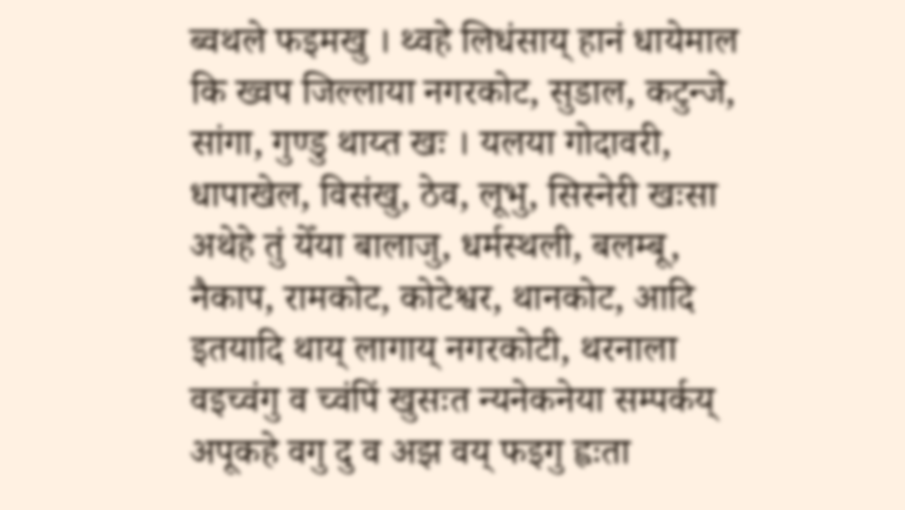ब्वथले फइमखु । थ्वहे लिधंसाय् हानं धायेमाल कि ख्वप जिल्लाया नगरकोट, सुडाल, कटुन्जे, सांगा, गुण्डु थाय्त खः । यलया गोदावरी, धापाखेल, विसंखु, ठेव, लूभु, सिस्नेरी खःसा अथेहे तुं येँया बालाजु, धर्मस्थली, बलम्बू, नैकाप, रामकोट, कोटेश्वर, थानकोट, आदि इतयादि थाय् लागाय् नगरकोटी, थरनाला वइच्वंगु व च्वंपिं खुसःत न्यनेकनेया सम्पर्कय् अपूकहे वगु दु व अझ वय् फइगु ह्वःता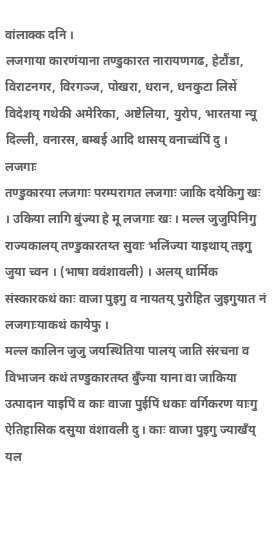वांलाक्क दनि ।
लजगाया कारणंयाना तण्डुकारत नारायणगढ, हेटौंडा, विराटनगर, विरगञ्ज, पोखरा, धरान, धनकुटा लिसें विदेशय् गथेकी अमेरिका, अष्टेलिया, युरोप, भारतया न्यू दिल्ली, वनारस, बम्बई आदि थासय् वनाच्वंपिं दु ।
लजगाः
तण्डुकारया लजगाः परम्परागत लजगाः जाकि दयेकिगु खः । उकिया लागि बुंज्या हे मू लजगाः खः । मल्ल जुजुपिनिगु राज्यकालय् तण्डुकारतय्त सुवाः भलिंज्या याइथाय् तइगु जुया च्वन । (भाषा ववंशावली) । अलय् धार्मिक संस्कारकथं काः वाजा पुइगु व नायतय् पुरोहित जुइगुयात नं लजगाःयाकथं कायेफु ।
मल्ल कालिन जुजु जयस्थितिया पालय् जाति संरचना व विभाजन कथं तण्डुकारतय्त बुँज्या याना वा जाकिया उत्पादान याइपिं व काः वाजा पुईपिं धकाः वर्गिकरण याःगु ऐतिहासिक दसुया वंशावली दु । काः वाजा पुइगु ज्याखँय् यल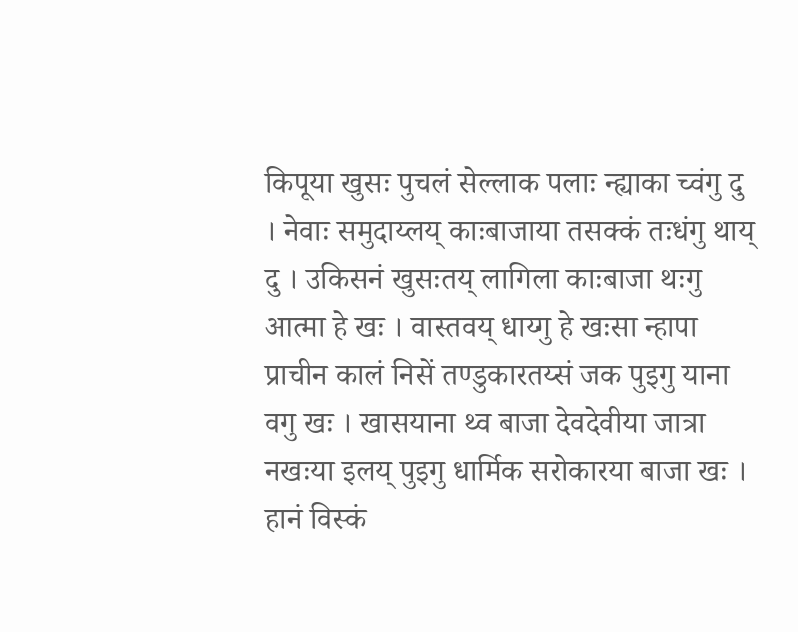किपूया खुसः पुचलं सेल्लाक पलाः न्ह्याका च्वंगु दु । नेवाः समुदाय्लय् काःबाजाया तसक्कं तःधंगु थाय् दु । उकिसनं खुसःतय् लागिला काःबाजा थःगु आत्मा हे खः । वास्तवय् धाय्गु हे खःसा न्हापा प्राचीन कालं निसें तण्डुकारतय्सं जक पुइगु याना वगु खः । खासयाना थ्व बाजा देवदेवीया जात्रा नखःया इलय् पुइगु धार्मिक सरोकारया बाजा खः । हानं विस्कं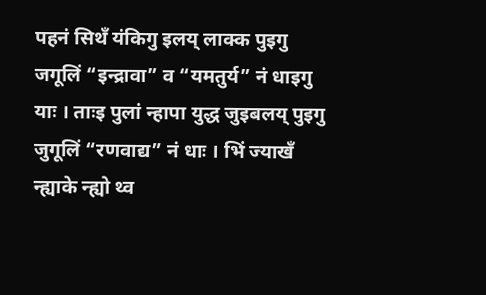पहनं सिथँ यंकिगु इलय् लाक्क पुइगु जगूलिं “इन्द्रावा” व “यमतुर्य” नं धाइगु याः । ताःइ पुलां न्हापा युद्ध जुइबलय् पुइगु जुगूलिं “रणवाद्य” नं धाः । भिं ज्याखँ न्ह्याके न्ह्यो थ्व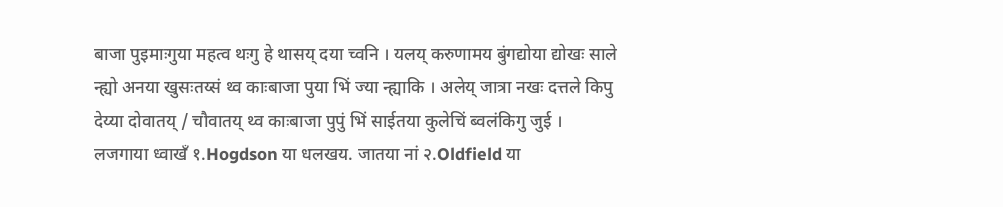बाजा पुइमाःगुया महत्व थःगु हे थासय् दया च्वनि । यलय् करुणामय बुंगद्योया द्योखः साले न्ह्यो अनया खुसःतय्सं थ्व काःबाजा पुया भिं ज्या न्ह्याकि । अलेय् जात्रा नखः दत्तले किपु देय्या दोवातय् / चौवातय् थ्व काःबाजा पुपुं भिं साईतया कुलेचिं ब्वलंकिगु जुई ।
लजगाया ध्वाखँ १.Hogdson या धलखय. जातया नां २.Oldfield या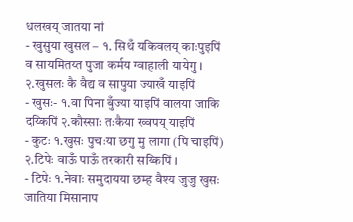धलखय् जातया नां
- खुसुया खुसल – १. सिथँ यकिवलय् काःपुइपिं व सायमितय्त पुजा कर्मय ग्वाहाली यायेगु । २.खुसलः कै वैद्य व सापुया ज्याखँ याइपिं
- खुसः- १.वा पिना बुँज्या याइपिं वालया जाकि दय्किपिं २.कौस्साः तःकैया ख्वपय् याइपिं
- कुटः १.खुसः पुचःया छगु मु लागा (पि चाइपिं) २.टिपेः वाऊँ पाऊँ तरकारी सय्किपिं ।
- टिपेः १.नेवाः समुदायया छम्ह वैश्य जुजु खुसः जातिया मिसानाप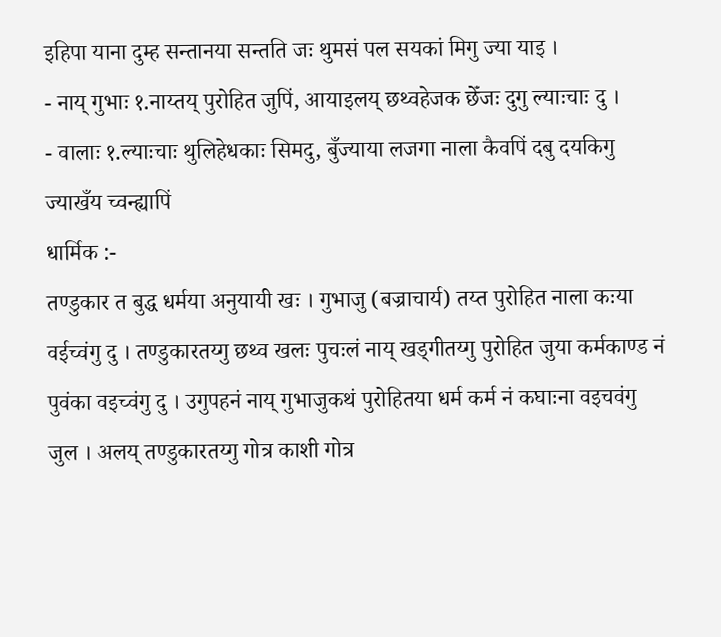इहिपा याना दुम्ह सन्तानया सन्तति जः थुमसं पल सयकां मिगु ज्या याइ ।
- नाय् गुभाः १.नाय्तय् पुरोहित जुपिं, आयाइलय् छथ्वहेजक छेँजः दुगु ल्याःचाः दु ।
- वालाः १.ल्याःचाः थुलिहेधकाः सिमदु, बुँज्याया लजगा नाला कैवपिं दबु दयकिगु ज्याखँय च्वन्ह्यापिं
धार्मिक :-
तण्डुकार त बुद्ध धर्मया अनुयायी खः । गुभाजु (बज्राचार्य) तय्त पुरोहित नाला कःया वईच्वंगु दु । तण्डुकारतय्गु छथ्व खलः पुचःलं नाय् खड्गीतय्गु पुरोहित जुया कर्मकाण्ड नं पुवंका वइच्वंगु दु । उगुपहनं नाय् गुभाजुकथं पुरोहितया धर्म कर्म नं कघाःना वइचवंगु जुल । अलय् तण्डुकारतय्गु गोत्र काशी गोत्र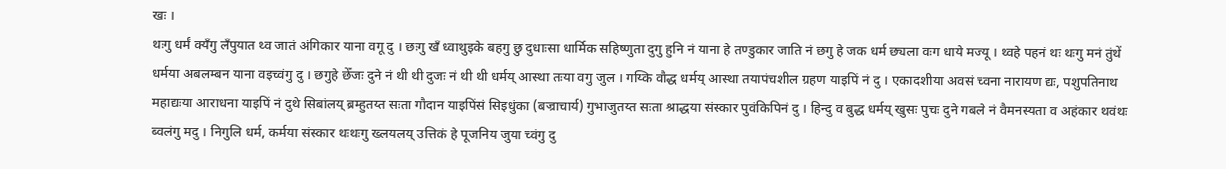खः ।
थःगु धर्मं क्यँगु लँपुयात थ्व जातं अंगिकार याना वगू दु । छःगु खँ ध्वाथुइके बहगु छु दुधाःसा धार्मिक सहिष्णुता दुगु हुनि नं याना हे तण्डुकार जाति नं छगु हे जक धर्म छ्यला वःग धाये मज्यू । थ्वहे पहनं थः थःगु मनं तुंथें धर्मया अबलम्बन याना वइच्वंगु दु । छगुहे छेँजः दुने नं थी थी दुजः नं थी थी धर्मय् आस्था तःया वगु जुल । गय्कि वौद्ध धर्मय् आस्था तयापंचशील ग्रहण याइपिं नं दु । एकादशीया अवसं च्वना नारायण द्यः, पशुपतिनाथ महाद्यःया आराधना याइपिं नं दुथे सिबांलय् ब्रम्हुतय्त सःता गौदान याइपिंसं सिइधुंका (बज्राचार्य) गुभाजुतय्त सःता श्राद्धया संस्कार पुवंकिपिनं दु । हिन्दु व बुद्ध धर्मय् खुसः पुचः दुने गबले नं वैमनस्यता व अहंकार थवंथः ब्वलंगु मदु । निगुलि धर्म, कर्मया संस्कार थःथःगु ख्लयलय् उत्तिकं हे पूजनिय जुया च्वंगु दु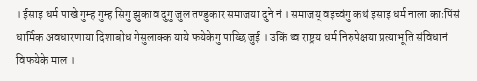। ईसाइ धर्म पाखे गुम्ह गुम्ह सिगु झुकाव दुगु जुल तण्डुकार समाजया दुने नं । समाजय् वइच्वंगु कथं इसाइ धर्म नाला काःपिंसं धार्मिक अवधारणाया दिशाबोध गेसुलाक्क याये फयेकेगु पाय्छि जुई । उकिं थ्व राष्ट्रय धर्म निरुपेक्षया प्रत्याभूति संविधानं विफयेके माल ।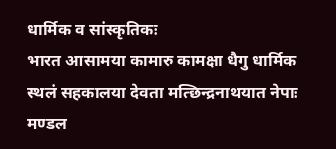धार्मिक व सांस्कृतिकः
भारत आसामया कामारु कामक्षा धैगु धार्मिक स्थलं सहकालया देवता मत्छिन्द्रनाथयात नेपाः मण्डल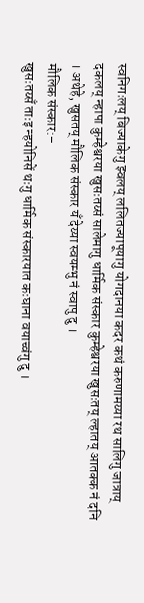स्वनिगःलय् बिज्याकेगु झ्वलय् ललितज्यापूयागु योगदानया कदर कथं करुणामय्या रथ सालिगु जात्राय् दकलय् न्हापा कुम्हेश्वरया खुसःतय्सं सालेमागु धार्मिक संस्कार कुम्हेश्वरया खुसःतय् ल्हातय् आतक्क नं दनि । अथेहे, खुसतय् मौलिक संस्कार यँ देय्या स्वयम्भु नं स्वापु दु ।
मौलिक संस्कार:–
खुसःतय्सँ ताःइ न्हयोनिसें थःगु धार्मिक संस्कारयात कःघाना वयाच्वंगु दु ।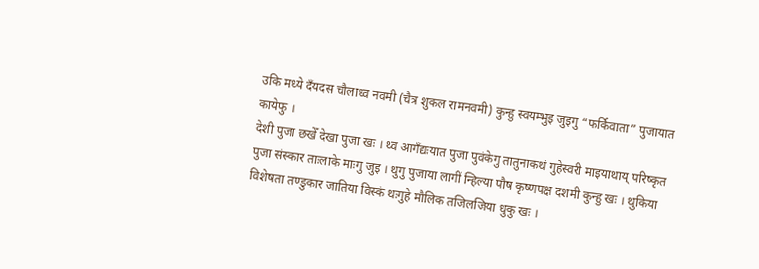उकि मध्ये दँयदस चौलाध्व नवमी (चैत्र शुकल रामनवमी) कुन्हु स्वयम्भुइ जुइगु “फर्किवाता” पुजायात कायेफु ।
देशी पुजा छखेँ देखा पुजा खः । थ्व आगँद्यःयात पुजा पुवंकेगु तातुनाकथं गुहेस्वरी माइयाथाय् परिष्कृत पुजा संस्कार ताःलाके माःगु जुइ । थुगु पुजाया लागीं न्हिल्या पौष कृष्णपक्ष दशमी कुन्हु खः । थुकिया विशेषता तण्डुकार जातिया विस्कं थःगुहे मौलिक तजिलजिया धुकु खः ।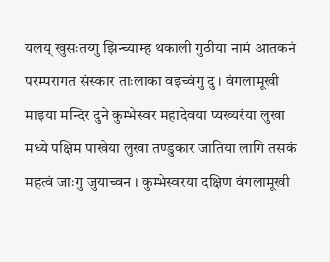यलय् खुसःतय्गु झिन्च्याम्ह थकाली गुठीया नामं आतकनं परम्परागत संस्कार ताःलाका वइच्वंगु दु । वंगलामूखी माइया मन्दिर दुने कुम्भेस्वर महादेवया प्यख्यरंया लुखा मध्ये पक्षिम पाखेया लुखा तण्डुकार जातिया लागि तसकं महत्वं जाःगु जुयाच्वन । कुम्भेस्वरया दक्षिण वंगलामूखी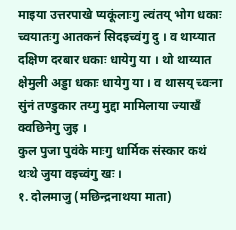माइया उत्तरपाखे प्यकूंलाःगु ल्वंतय् भोग धकाः च्वयातःगु आतकनं सिदइच्वंगु दु । व थाय्यात दक्षिण दरबार धकाः धायेगु या । थो थाय्यात क्षेमुली अड्डा धकाः धायेगु या । व थासय् च्वःना सुंनं तण्डुकार तय्गु मुद्दा मामिलाया ज्याखँ क्वछिनेगु जुइ ।
कुल पुजा पुवंके माःगु धार्मिक संस्कार कथं थःथे जुया वइच्वंगु खः ।
१. दोलमाजु (मछिन्द्रनाथया माता)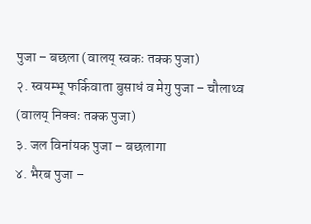पुजा – बछला (वालय् स्वकः तक्क पुजा)
२. स्वयम्भू फर्किवाता बुसाधं व मेगु पुजा – चौलाथ्व (वालय् निक्वः तक्क पुजा)
३. जल विनांयक पुजा – बछलागा
४. भैरब पुजा –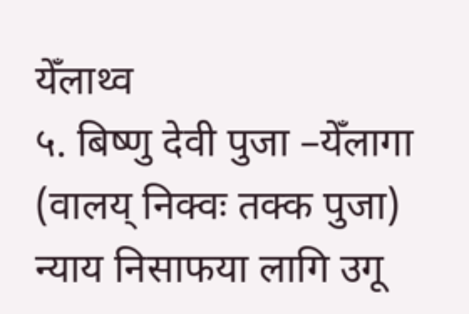येँलाथ्व
५. बिष्णु देवी पुजा –येँलागा (वालय् निक्वः तक्क पुजा)
न्याय निसाफया लागि उगू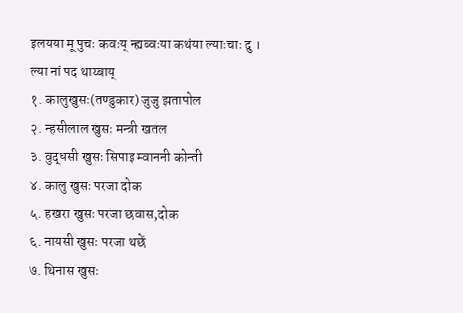इलयया मू पुचः कवःय् न्ह्यब्वःया कथंया ल्याःचाः दु ।
ल्या नां पद थाय्बाय्
१. कालुखुसः(तण्डुकार) जुजु झतापोल
२. न्हसीलाल खुसः मन्त्री खतल
३. वुद्धसी खुसः सिपाइ म्वाननी कोन्ती
४. कालु खुसः परजा दोक
५. हखरा खुसः परजा छवास,दोक
६. नायसी खुसः परजा थछें
७. थिनास खुसः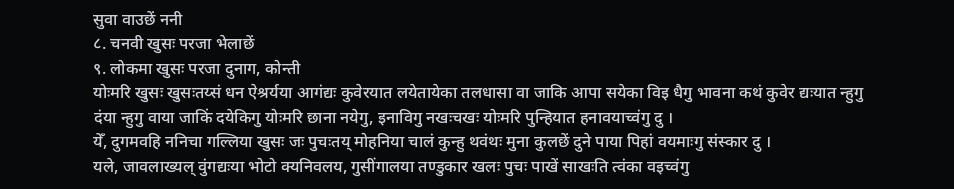सुवा वाउछें ननी
८. चनवी खुसः परजा भेलाछें
९. लोकमा खुसः परजा दुनाग, कोन्ती
योःमरि खुसः खुसःतय्सं धन ऐश्रर्यया आगंद्यः कुवेरयात लयेतायेका तलधासा वा जाकि आपा सयेका विइ धैगु भावना कथं कुवेर द्यःयात न्हुगु दंया न्हुगु वाया जाकिं दयेकिगु योःमरि छाना नयेगु, इनाविगु नखःचखः योःमरि पुन्हियात हनावयाच्वंगु दु ।
येँ, दुगमवहि ननिचा गल्लिया खुसः जः पुचःतय् मोहनिया चालं कुन्हु थवंथः मुना कुलछें दुने पाया पिहां वयमाःगु संस्कार दु ।
यले, जावलाख्यल् वुंगद्यःया भोटो क्यनिवलय, गुसींगालया तण्डुकार खलः पुचः पाखें साखःति त्वंका वइच्वंगु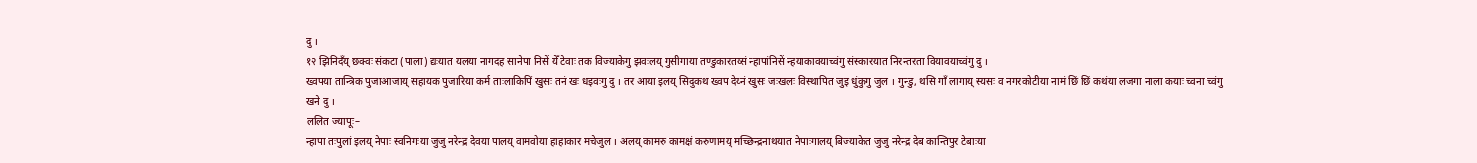दु ।
१२ झिनिदँय् छक्वः संकटा (पाला) द्यःयात यलया नागदह सानेपा निसें येँ टेवाः तक विज्याकेगु झवःलय् गुसीगाया तण्डुकारतय्सं न्हापांनिसें न्हयाकावयाच्वंगु संस्कारयात निरन्तरता वियावयाच्वंगु दु ।
ख्वपया तान्त्रिक पुजाआजाय् सहायक पुजारिया कर्म ताःलाकिपिं खुसः तनं खः धइवःगु दु । तर आया इलय् सिदुकथ ख्वप देय्नं खुसः जःखलः विस्थापित जुइ धुंकुगु जुल । गुन्डु, थसि गाँ लागाय् स्यसः व नगरकोटीया नामं छिं छिं कथंया लजगा नाला कयाः च्वना च्वंगु खने दु ।
ललित ज्यापूः–
न्हापा तःपुलां इलय् नेपाः स्वनिगःया जुजु नरेन्द्र देवया पालय् वामवोया हाहाकार मचेजुल । अलय् कामरु कामक्षं करुणामय् मच्छिन्द्रनाथयात नेपाःगालय् बिज्याकेत जुजु नरेन्द्र देब कान्तिपुर टेबाःया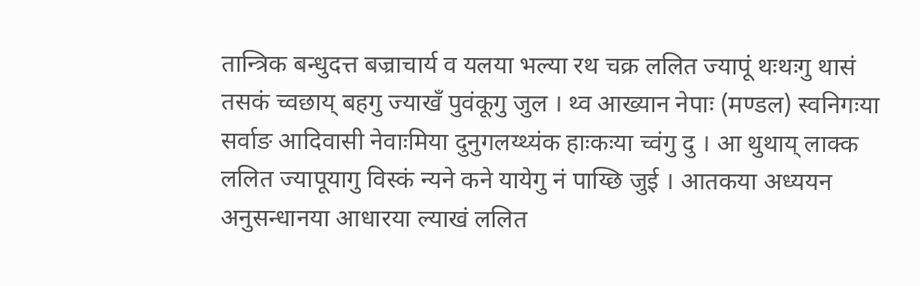तान्त्रिक बन्धुदत्त बज्राचार्य व यलया भल्या रथ चक्र ललित ज्यापूं थःथःगु थासं तसकं च्वछाय् बहगु ज्याखँ पुवंकूगु जुल । थ्व आख्यान नेपाः (मण्डल) स्वनिगःया सर्वाङ आदिवासी नेवाःमिया दुनुगलय्थ्यंक हाःकःया च्वंगु दु । आ थुथाय् लाक्क ललित ज्यापूयागु विस्कं न्यने कने यायेगु नं पाय्छि जुई । आतकया अध्ययन अनुसन्धानया आधारया ल्याखं ललित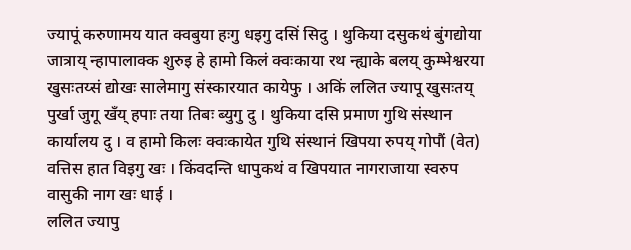ज्यापूं करुणामय यात क्वबुया हःगु धइगु दसिं सिदु । थुकिया दसुकथं बुंगद्योया जात्राय् न्हापालाक्क शुरुइ हे हामो किलं क्वःकाया रथ न्ह्याके बलय् कुम्भेश्वरया खुसःतय्सं द्योखः सालेमागु संस्कारयात कायेफु । अकिं ललित ज्यापू खुसःतय् पुर्खा जुगू खँय् हपाः तया तिबः ब्युगु दु । थुकिया दसि प्रमाण गुथि संस्थान कार्यालय दु । व हामो किलः क्वःकायेत गुथि संस्थानं खिपया रुपय् गोपौं (वेत) वत्तिस हात विइगु खः । किंवदन्ति धापुकथं व खिपयात नागराजाया स्वरुप वासुकी नाग खः धाई ।
ललित ज्यापु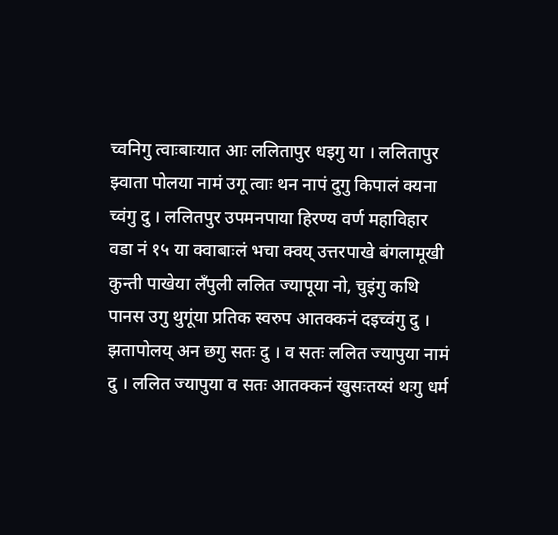च्वनिगु त्वाःबाःयात आः ललितापुर धइगु या । ललितापुर झ्वाता पोलया नामं उगू त्वाः थन नापं दुगु किपालं क्यना च्वंगु दु । ललितपुर उपमनपाया हिरण्य वर्ण महाविहार वडा नं १५ या क्वाबाःलं भचा क्वय् उत्तरपाखे बंगलामूखी कुन्ती पाखेया लँपुली ललित ज्यापूया नो, चुइंगु कथि पानस उगु थुगूंया प्रतिक स्वरुप आतक्कनं दइच्वंगु दु । झतापोलय् अन छगु सतः दु । व सतः ललित ज्यापुया नामं दु । ललित ज्यापुया व सतः आतक्कनं खुसःतय्सं थःगु धर्म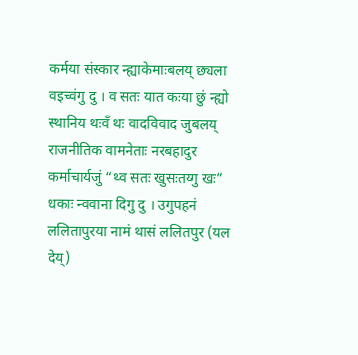कर्मया संस्कार न्ह्याकेमाःबलय् छ्यला वइच्वंगु दु । व सतः यात कःया छुं न्ह्यो स्थानिय थःवँ थः वादविवाद जुबलय् राजनीतिक वामनेताः नरबहादुर कर्माचार्यजुं “थ्व सतः खुसःतय्गु खः” धकाः न्ववाना दिगु दु । उगुपहनं ललितापुरया नामं थासं ललितपुर (यल देय्)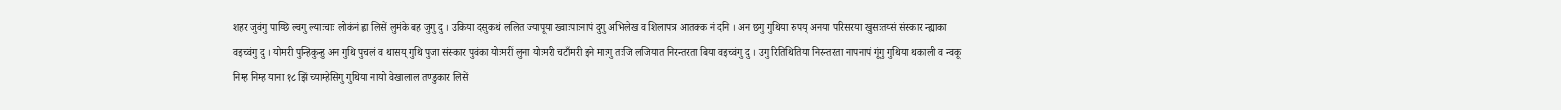शहर जुवंगु पाय्छि ल्वगु ल्याःचाः लोकंनं ह्वा लिसें लुमंके बह जुगु दु । उकिया दसुकथं ललित ज्यापूया ख्वाःपाःनापं दुगु अभिलेख व शिलापत्र आतक्क नं दनि । अन छगु गुथिया रुपय् अनया परिसरया खुसःतय्सं संस्कार न्ह्याका वइच्वंगु दु । योमरी पुन्हिकुन्हु अन गुथि पुचलं व थासय् गुथि पुजा संस्कार पुवंका योःमरीं लुना योःमरी चटाँमरी इने माःगु तःजि लजियात निरन्तरता बिया वइच्वंगु दु । उगु रितिथितिया निरन्तरता नापनापं गूंगु गुथिया थकाली व न्वकू निम्ह निम्ह याना १८ झिं च्याम्हेसिगु गुथिया नायो वेखालाल तण्डुकार लिसें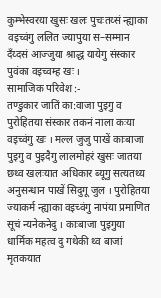कुम्भेस्वरया खुसः खलः पुचःतय्सं न्ह्याका वइच्वंगु ललित ज्यापुया स–सम्मान दँय्दसं आज्जुया श्राद्ध यायेगु संस्कार पुवंका वइच्वम्ह खः ।
सामाजिक परिवेश :-
तण्डुकार जातिं का:वाजा पुइगु व पुरोहितया संस्कार तकनं नाला कःया वइच्वंगु खः । मल्ल जुजु पाखें काःबाजा पुइगु व पुइदैगु लालमोहरं खुसः जातया छथ्व खलःयात अधिकार ब्यूगु सत्यतथ्य अनुसन्धान पाखें सिदुगू जुल । पुरोहितया ज्याकर्म न्ह्याका वइच्वंगु नापंया प्रमाणित सूचं न्यनेकनेदु । काःबाजा पुइगुया धार्मिक महत्व दु गथेकी थ्व बाजां मृतकयात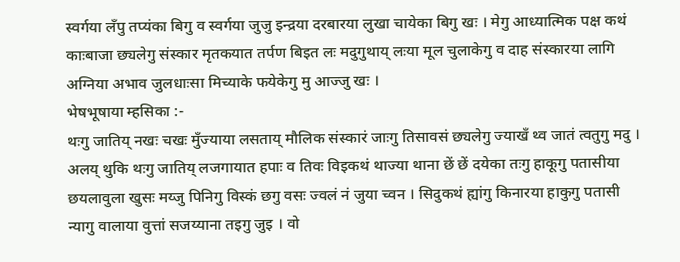स्वर्गया लँपु तप्यंका बिगु व स्वर्गया जुजु इन्द्रया दरबारया लुखा चायेका बिगु खः । मेगु आध्यात्मिक पक्ष कथं काःबाजा छ्यलेगु संस्कार मृतकयात तर्पण बिइत लः मदुगुथाय् लःया मूल चुलाकेगु व दाह संस्कारया लागि अग्निया अभाव जुलधाःसा मिच्याके फयेकेगु मु आज्जु खः ।
भेषभूषाया म्हसिका :-
थःगु जातिय् नखः चखः मुँज्याया लसताय् मौलिक संस्कारं जाःगु तिसावसं छ्यलेगु ज्याखँ थ्व जातं त्वतुगु मदु । अलय् थुकि थःगु जातिय् लजगायात हपाः व तिवः विइकथं थाज्या थाना छें छें दयेका तःगु हाकूगु पतासीया छयलावुला खुसः मय्जु पिनिगु विस्कं छगु वसः ज्वलं नं जुया च्वन । सिदुकथं ह्यांगु किनारया हाकुगु पतासी न्यागु वालाया वुत्तां सजय्याना तइगु जुइ । वो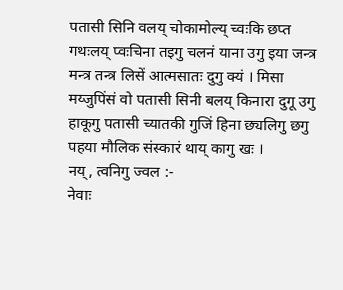पतासी सिनि वलय् चोकामोल्य् च्वःकि छप्त गथःलय् प्वःचिना तइगु चलनं याना उगु इया जन्त्र मन्त्र तन्त्र लिसें आत्मसातः दुगु क्यं । मिसा मय्जुपिंसं वो पतासी सिनी बलय् किनारा दुगू उगु हाकूगु पतासी च्यातकी गुजिं हिना छ्यलिगु छगु पहया मौलिक संस्कारं थाय् कागु खः ।
नय्, त्वनिगु ज्वल :-
नेवाः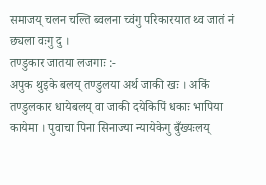समाजय् चलन चल्ति ब्वलना च्वंगु परिकारयात थ्व जातं नं छ्यला वःगु दु ।
तण्डुकार जातया लजगाः :-
अपुक थुइके बलय् तण्डुलया अर्थ जाकी खः । अकिं तण्डुलकार धायेबलय् वा जाकी दयेकिपिं धकाः भापिया कायेमा । पुवाचा पिना सिनाज्या न्यायेकेगु बुँख्यःलय्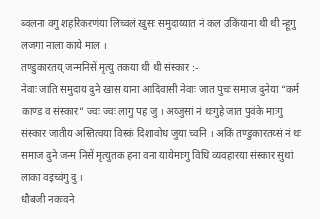ब्वलना वगु शहरिकरणंया लिच्वलं खुसः समुदाय्यात नं कल उकिंयाना थी थी न्हूगु लजगा नाला काये माल ।
तण्डुकारतय् जन्मनिसें मृत्यु तकया थी थी संस्कार :-
नेवाः जाति समुदाय दुने खास याना आदिवासी नेवाः जात पुचः समाज दुनेया “कर्म काण्ड व संस्कार” ज्वः ज्वः लागु पह जु । अय्जुसां नं थःगुहे जात पुवंके माःगु संस्कार जातीय अस्तित्वया विस्कं दिशावोध जुया च्वनि । अकिं तण्डुकारतय्सं नं थः समाज दुने जन्म निसें मृत्युतक हना वना यायेमाःगु विधि व्यवहारया संस्कार सुथां लाका वइच्वंगु दु ।
धौबजी नकःवने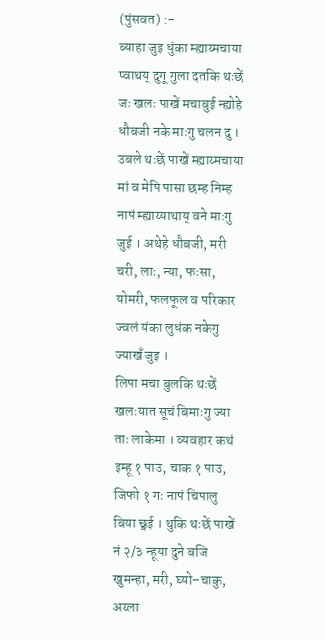(पुंसवत) :-
ब्याहा जुइ धुंका म्ह्याय्मचाया प्वाथय् दुगू गुला दतकि थःछें जः खलः पाखें मचाबुई न्ह्योहे धौबजी नके माःगु चलन दु । उबले थःछें पाखें म्ह्याय्मचाया मां व मेपि पासा छम्ह निम्ह नापं म्ह्याय्याथाय् वने माःगु जुई । अथेहे धौबजी, मरी चरी, लाः, न्या, फःसा, योमरी, फलफूल व परिकार ज्वलं यंका लुधंक नकेगु ज्याखँ जुइ ।
लिपा मचा बुलकि थःछें खलःयात सूचं बिमाःगु ज्या ताः लाकेमा । व्यवहार कथं इम्हू १ पाउ, चाक १ पाउ, जिफो १ गः नापं चिपालु बिया छ्वई । थुकि थःछें पाखें नं २/३ न्हूया दुने बजि खुमन्हा, मरी, घ्यो–चाकु, अय्ला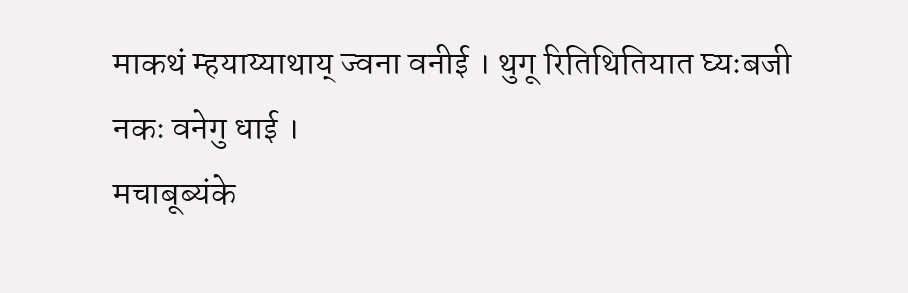माकथं म्हयाय्याथाय् ज्वना वनीई । थुगू रितिथितियात घ्यःबजी नकः वनेगु धाई ।
मचाबूब्यंके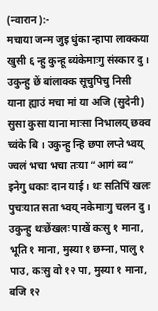(न्वारान):-
मचाया जन्म जुइ धुंका न्हापा लाक्कया खुसी ६ न्हु कुन्हू ब्यंकेमाःगु संस्कार दु । उकुन्हु छें बांलाक्क सूचुपिचु निसी याना ह्याउं मचा मां या अजि (सुदेनी) सुसा कुसा याना माःसा निभालय् छक्व च्वंके बि । उकुन्हु न्हि छपा लप्ते भ्वय् ज्वलं भचा भचा तःया “आगं ब्व” इनेगु धकाः दान याई । थः सतिपिं खलः पुचःयात सता भ्वय् नकेमाःगु चलन दु ।
उकुन्हु थःछेंखलः पाखें कःसु १ माना, भूति १ माना, मुस्या १ छम्ना, पालु १ पाउ, कःसु वो १२ पा, मुस्या १ माना, बजि १२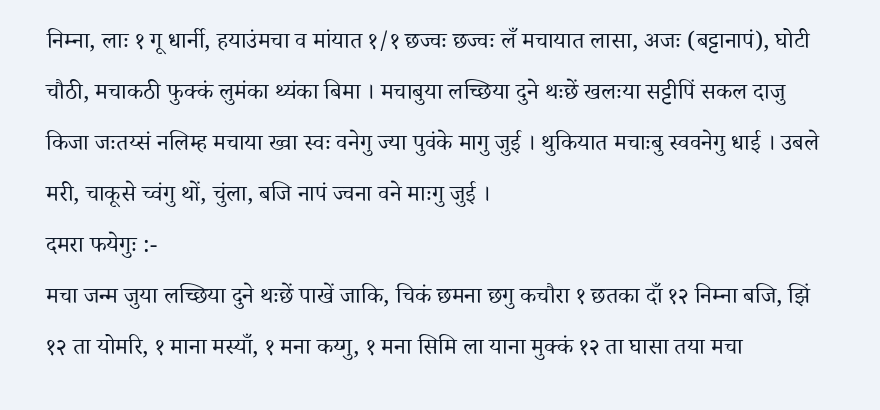निम्ना, लाः १ गू धार्नी, हयाउंमचा व मांयात १/१ छज्वः छज्वः लँ मचायात लासा, अजः (बट्टानापं), घोटी चौठी, मचाकठी फुक्कं लुमंका थ्यंका बिमा । मचाबुया लच्छिया दुने थःछें खलःया सट्टीपिं सकल दाजु किजा जःतय्सं नलिम्ह मचाया ख्वा स्वः वनेगु ज्या पुवंके मागु जुई । थुकियात मचाःबु स्ववनेगु धाई । उबले मरी, चाकूसे च्वंगु थों, चुंला, बजि नापं ज्वना वने माःगु जुई ।
दमरा फयेगुः :-
मचा जन्म जुया लच्छिया दुने थःछें पाखें जाकि, चिकं छमना छगु कचौरा १ छतका दाँ १२ निम्ना बजि, झिं १२ ता योमरि, १ माना मस्याँ, १ मना कय्गु, १ मना सिमि ला याना मुक्कं १२ ता घासा तया मचा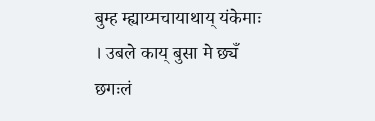बुम्ह म्ह्याय्मचायाथाय् यंकेमाः । उबले काय् बुसा मे छ्यँ छगःलं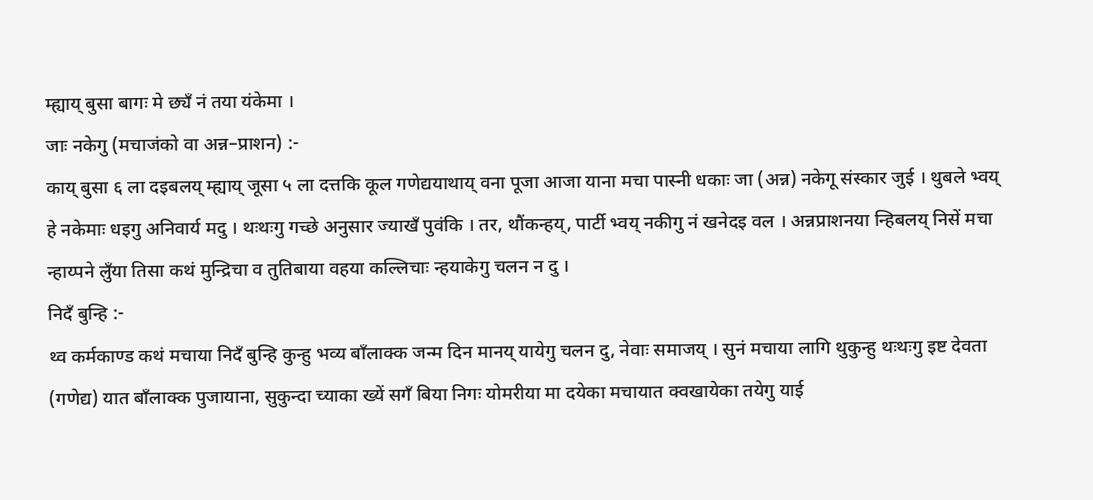म्ह्याय् बुसा बागः मे छ्यँ नं तया यंकेमा ।
जाः नकेगु (मचाजंको वा अन्न–प्राशन) :-
काय् बुसा ६ ला दइबलय् म्ह्याय् जूसा ५ ला दत्तकि कूल गणेद्ययाथाय् वना पूजा आजा याना मचा पास्नी धकाः जा (अन्न) नकेगू संस्कार जुई । थुबले भ्वय् हे नकेमाः धइगु अनिवार्य मदु । थःथःगु गच्छे अनुसार ज्याखँ पुवंकि । तर, थौंकन्हय्, पार्टी भ्वय् नकीगु नं खनेदइ वल । अन्नप्राशनया न्हिबलय् निसें मचा न्हाय्पने लुँया तिसा कथं मुन्द्रिचा व तुतिबाया वहया कल्लिचाः न्हयाकेगु चलन न दु ।
निदँ बुन्हि :-
थ्व कर्मकाण्ड कथं मचाया निदँ बुन्हि कुन्हु भव्य बाँलाक्क जन्म दिन मानय् यायेगु चलन दु, नेवाः समाजय् । सुनं मचाया लागि थुकुन्हु थःथःगु इष्ट देवता (गणेद्य) यात बाँलाक्क पुजायाना, सुकुन्दा च्याका ख्यें सगँ बिया निगः योमरीया मा दयेका मचायात क्वखायेका तयेगु याई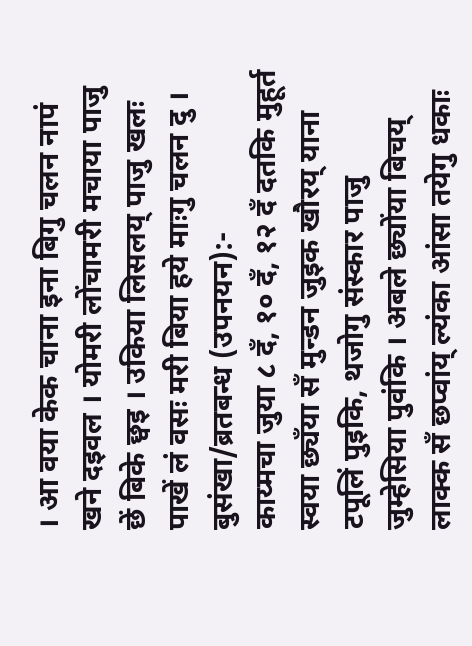। आ वया केक चाना इना बिगु चलन नापं खने दइवल । योमरी लोंचामरी मचाया पाजु छें बिके छ्वइ । उकिया लिसलय् पाजु खलः पाखें लं वसः मरी बिया हये माःगु चलन दु ।
बुसंखा/ब्रतबन्ध (उपनयन):-
काय्मचा जुया ८ दँ, १० दँ, १२ दँ दतकि मुहूर्त स्वया छ्यँया सँ मुन्डन जुइक खौरय् याना टपूलिं पुइकि, थजोगु संस्कार पाजु जुम्हेसिया पुवंकि । अबले छ्योंया बिचय् लाक्क सँ छप्वांय् ल्यंका आंसा तयेगु धकाः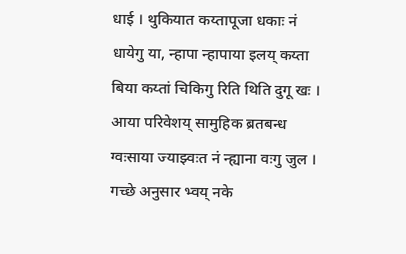धाई । थुकियात कय्तापूजा धकाः नं धायेगु या, न्हापा न्हापाया इलय् कय्ता बिया कय्तां चिकिगु रिति थिति दुगू खः । आया परिवेशय् सामुहिक ब्रतबन्ध ग्वःसाया ज्याझ्वःत नं न्ह्याना वःगु जुल । गच्छे अनुसार भ्वय् नके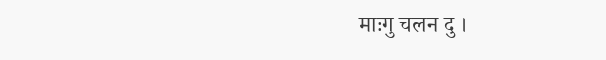माःगु चलन दु ।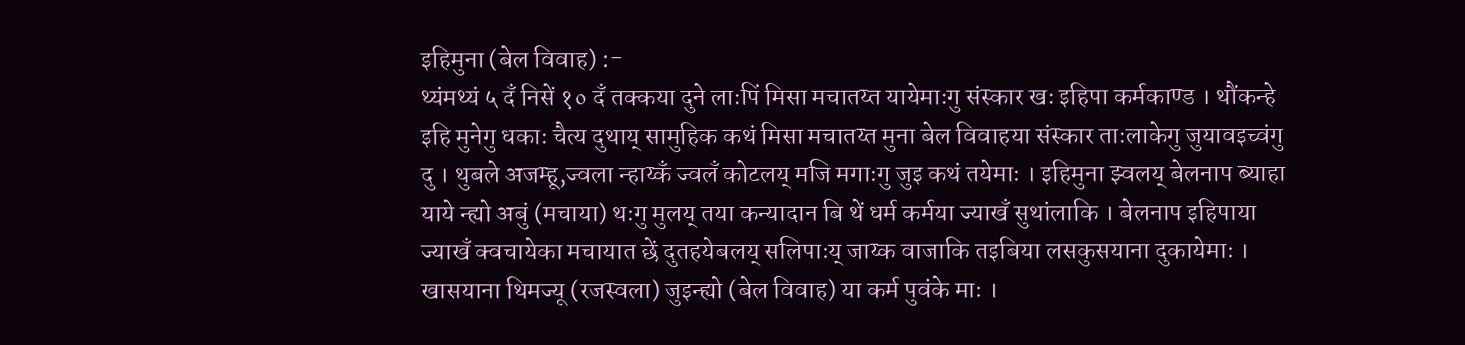इहिमुना (बेल विवाह) :-
थ्यंमथ्यं ५ दँ निसें १० दँ तक्कया दुने लाःपिं मिसा मचातय्त यायेमाःगु संस्कार खः इहिपा कर्मकाण्ड । थौंकन्हे इहि मुनेगु धकाः चैत्य दुथाय् सामुहिक कथं मिसा मचातय्त मुना बेल विवाहया संस्कार ताःलाकेगु जुयावइच्वंगु दु । थुबले अजम्हू,ज्वला न्हाय्कँ ज्वलँ कोटलय् मजि मगाःगु जुइ कथं तयेमाः । इहिमुना झ्वलय् बेलनाप ब्याहा याये न्ह्यो अबुं (मचाया) थःगु मुलय् तया कन्यादान बि थें धर्म कर्मया ज्याखँ सुथांलाकि । बेलनाप इहिपाया ज्याखँ क्वचायेका मचायात छें दुतहयेबलय् सलिपाःय् जाय्क वाजाकि तइबिया लसकुसयाना दुकायेमाः । खासयाना थिमज्यू (रजस्वला) जुइन्ह्यो (बेल विवाह) या कर्म पुवंके माः ।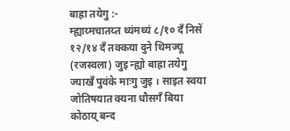बाह्रा तयेगु :-
म्ह्याय्मचातय्त थ्यंमथ्यं ८/१० दँ निसें १२/१४ दँ तक्कया दुने थिमज्यू (रजस्वला) जुइ न्ह्यो बाह्रा तयेगु ज्याखँ पुवंके माःगु जुइ । साइत स्वया जोतिषयात क्यना धौसगँ बिया कोठाय् बन्द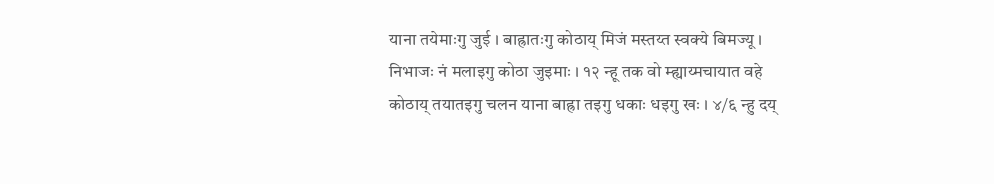याना तयेमाःगु जुई । बाह्रातःगु कोठाय् मिजं मस्तय्त स्वक्ये बिमज्यू । निभाजः नं मलाइगु कोठा जुइमाः । १२ न्हू तक वो म्ह्याय्मचायात वहे कोठाय् तयातइगु चलन याना बाह्रा तइगु धकाः धइगु खः । ४/६ न्हु दय्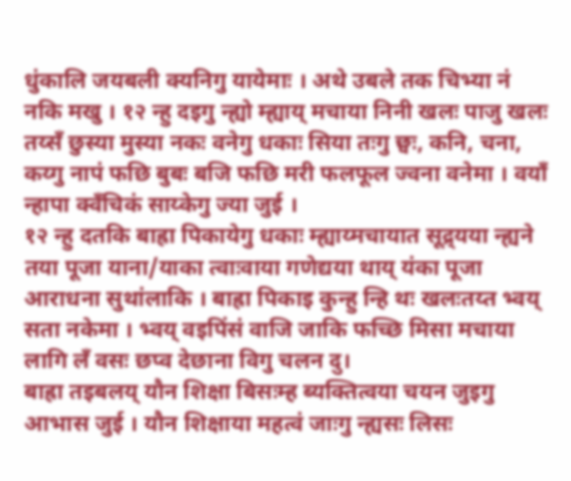धुंकालि जयबली क्यनिगु यायेमाः । अथे उबले तक चिभ्या नं नकि मखु । १२ न्हु दइगु न्ह्यो म्ह्याय् मचाया निनी खलः पाजु खलः तय्सँ छुस्या मुस्या नकः वनेगु धकाः सिया तःगु छ्वः, कनि, चना, कय्गु नापं फछि बुबः बजि फछि मरी फलफूल ज्वना वनेमा । वयाँ न्हापा क्वँचिकं साय्केगु ज्या जुई ।
१२ न्हु दतकि बाह्रा पिकायेगु धकाः म्ह्याय्मचायात सूद्र्यया न्ह्यने तया पूजा याना/याका त्वाःवाया गणेद्यया थाय् यंका पूजा आराधना सुथांलाकि । बाह्रा पिकाइ कुन्हु न्हि थः खलःतय्त भ्वय् सता नकेमा । भ्वय् वइपिंसं वाजि जाकि फच्छि मिसा मचाया लागि लँ वसः छप्व देछाना विगु चलन दु।
बाह्रा तइबलय् यौन शिक्षा बिसःम्ह ब्यक्तित्वया चयन जुइगु आभास जुई । यौन शिक्षाया महत्वं जाःगु न्ह्यसः लिसः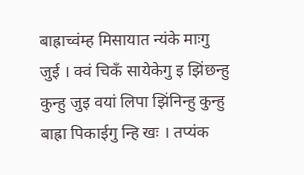बाह्राच्वंम्ह मिसायात न्यंके माःगु जुई । क्वं चिकँ सायेकेगु इ झिंछन्हु कुन्हु जुइ वयां लिपा झिंनिन्हु कुन्हु बाह्रा पिकाईगु न्हि खः । तप्यंक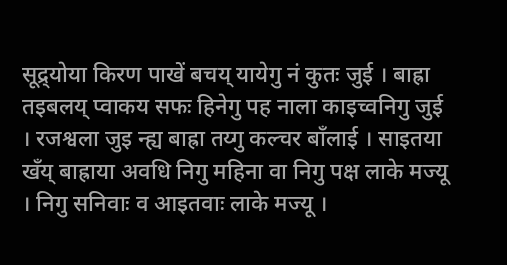सूद्र्योया किरण पाखें बचय् यायेगु नं कुतः जुई । बाह्रा तइबलय् प्वाकय सफः हिनेगु पह नाला काइच्वनिगु जुई । रजश्वला जुइ न्ह्य बाह्रा तय्गु कल्चर बाँलाई । साइतया खँय् बाह्राया अवधि निगु महिना वा निगु पक्ष लाके मज्यू । निगु सनिवाः व आइतवाः लाके मज्यू ।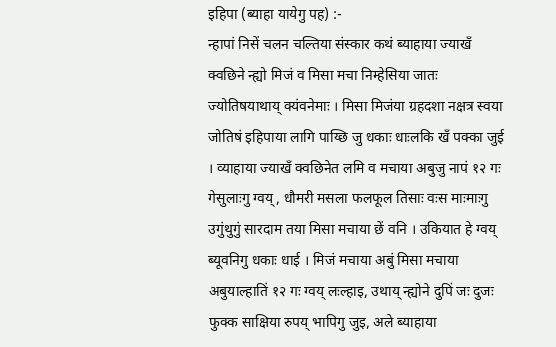इहिपा (ब्याहा यायेगु पह) :-
न्हापां निसें चलन चल्तिया संस्कार कथं ब्याहाया ज्याखँ क्वछिने न्ह्यो मिजं व मिसा मचा निम्हेसिया जातः ज्योतिषयाथाय् क्यंवनेमाः । मिसा मिजंया ग्रहदशा नक्षत्र स्वया जोतिषं इहिपाया लागि पाय्छि जु धकाः धाःलकि खँ पक्का जुई । व्याहाया ज्याखँ क्वछिनेत लमि व मचाया अबुजु नापं १२ गः गेसुलाःगु ग्वय्, धौमरी मसला फलफूल तिसाः वःस माःमाःगु उगुंथुगुं सारदाम तया मिसा मचाया छें वनि । उकियात हे ग्वय् ब्यूवनिगु धकाः धाई । मिजं मचाया अबुं मिसा मचाया अबुयाल्हातिं १२ गः ग्वय् लःल्हाइ, उथाय् न्ह्योने दुपिं जः दुजः फुक्क साक्षिया रुपय् भापिगु जुइ, अले ब्याहाया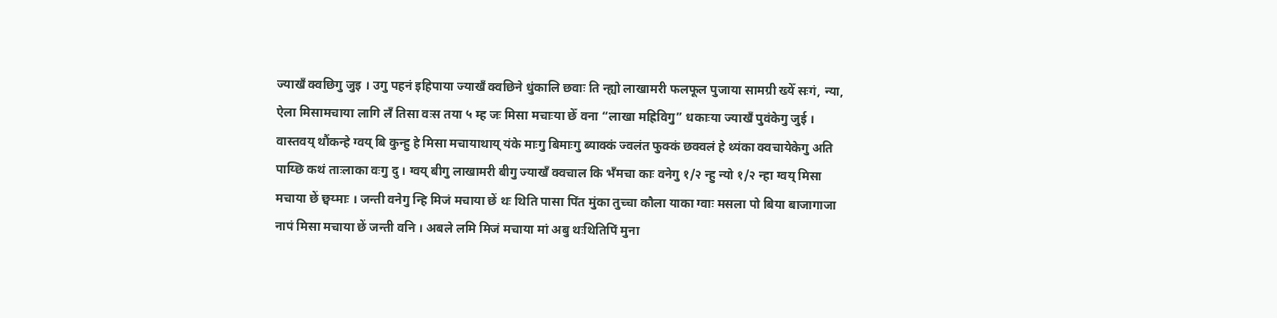ज्याखँ क्वछिगु जुइ । उगु पहनं इहिपाया ज्याखँ क्वछिने धुंकालि छवाः ति न्ह्यो लाखामरी फलफूल पुजाया सामग्री ख्येँ सःगं, न्या, ऐला मिसामचाया लागि लँ तिसा वःस तया ५ म्ह जः मिसा मचाःया छेँ वना “लाखा मह्रिविगु” धकाःया ज्याखँ पुवंकेगु जुई । वास्तवय् थौंकन्हे ग्वय् बि कुन्हु हे मिसा मचायाथाय् यंके माःगु बिमाःगु ब्याक्कं ज्वलंत फुक्कं छक्वलं हे थ्यंका क्वचायेकेगु अति पाय्छि कथं ताःलाका वःगु दु । ग्वय् बीगु लाखामरी बीगु ज्याखँ क्वचाल कि भँमचा काः वनेगु १/२ न्हु न्यो १/२ न्हा ग्वय् मिसा मचाया छें छ्वय्माः । जन्ती वनेगु न्हि मिजं मचाया छें थः थिति पासा पिंत मुंका तुच्चा कौला याका ग्वाः मसला पो बिया बाजागाजा नापं मिसा मचाया छें जन्ती वनि । अबले लमि मिजं मचाया मां अबु थःथितिपिं मुना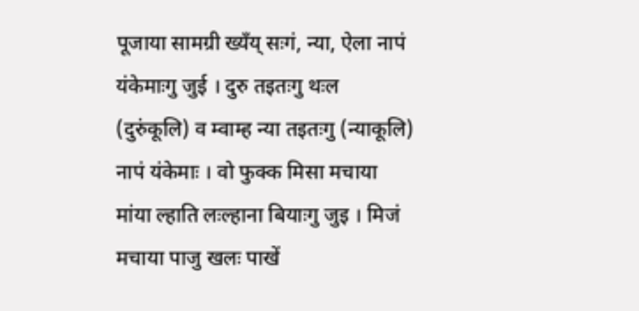पूजाया सामग्री ख्यँय् सःगं, न्या, ऐला नापं यंकेमाःगु जुई । दुरु तइतःगु थःल (दुरुंकूलि) व म्वाम्ह न्या तइतःगु (न्याकूलि) नापं यंकेमाः । वो फुक्क मिसा मचाया मांया ल्हाति लःल्हाना बियाःगु जुइ । मिजं मचाया पाजु खलः पाखें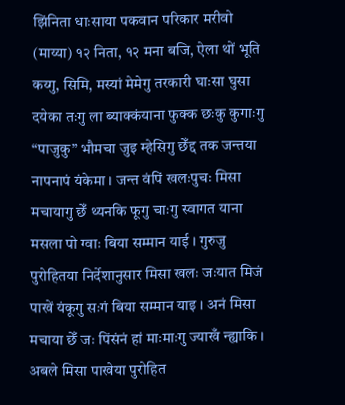झिंनिता धाःसाया पकवान परिकार मरीवो (माय्या) १२ निता, १२ मना बजि, ऐला थों भूति कय्गु, सिमि, मस्यां मेमेगु तरकारी घाःसा घुसा दयेका तःगु ला ब्याक्कंयाना फुक्क छःकु कुगाःगु “पाजुकु” भौमचा जुइ म्हेसिगु छेँद्द तक जन्तया नापनापं यंकेमा । जन्त वंपिं खलःपुचः मिसा मचायागु छेँ थ्यनकि फूगु चाःगु स्वागत याना मसला पो ग्वाः बिया सम्मान याई । गुरुजु पुरोहितया निर्देशानुसार मिसा खलः जःयात मिजं पाखें यंकूगु सःगं बिया सम्मान याइ । अनं मिसा मचाया छेँ जः पिंसंनं हां माःमाःगु ज्याखँ न्ह्याकि । अबले मिसा पाखेया पुरोहित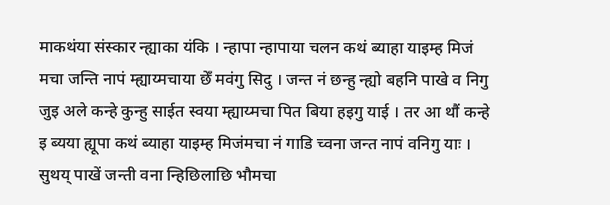माकथंया संस्कार न्ह्याका यंकि । न्हापा न्हापाया चलन कथं ब्याहा याइम्ह मिजं मचा जन्ति नापं म्ह्याय्मचाया छेँ मवंगु सिदु । जन्त नं छन्हु न्ह्यो बहनि पाखे व निगु जुइ अले कन्हे कुन्हु साईत स्वया म्ह्याय्मचा पित बिया हइगु याई । तर आ थौं कन्हे इ ब्यया ह्यूपा कथं ब्याहा याइम्ह मिजंमचा नं गाडि च्वना जन्त नापं वनिगु याः । सुथय् पाखें जन्ती वना न्हिछिलाछि भौमचा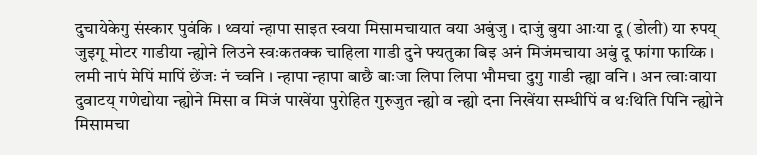दुचायेकेगु संस्कार पुवंकि । थ्वयां न्हापा साइत स्वया मिसामचायात वया अबुंजु । दाजुं बुया आःया दू (डोली) या रुपय् जुइगू मोटर गाडीया न्ह्योने लिउने स्वःकतक्क चाहिला गाडी दुने फ्यतुका बिइ अनं मिजंमचाया अबुं दू फांगा फाय्कि । लमी नापं मेपिं मापिं छेंजः नं च्वनि । न्हापा न्हापा बाछै बाःजा लिपा लिपा भौमचा दुगु गाडी न्ह्या वनि । अन त्वाःवाया दुवाटय् गणेद्योया न्ह्योने मिसा व मिजं पाखेंया पुरोहित गुरुजुत न्ह्यो व न्ह्यो दना निखेंया सम्धीपिं व थःथिति पिनि न्ह्योने मिसामचा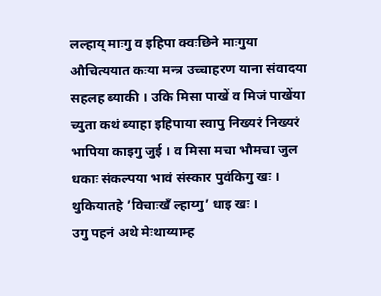लल्हाय् माःगु व इहिपा क्वःछिने माःगुया औचित्ययात कःया मन्त्र उच्चाहरण याना संवादया सहलह ब्याकी । उकि मिसा पाखें व मिजं पाखेंया च्युता कथं ब्याहा इहिपाया स्वापु निख्यरं निख्यरं भापिया काइगु जुई । व मिसा मचा भौमचा जुल धकाः संकल्पया भावं संस्कार पुवंकिगु खः । थुकियातहे ’विचाःखँ ल्हाय्गु’ धाइ खः ।
उगु पहनं अथे मेःथाय्याम्ह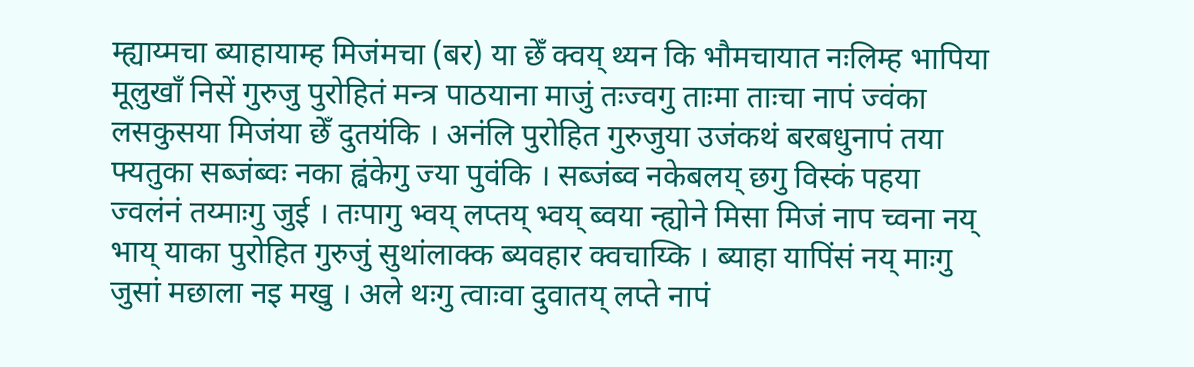म्ह्याय्मचा ब्याहायाम्ह मिजंमचा (बर) या छेँ क्वय् थ्यन कि भौमचायात नःलिम्ह भापिया मूलुखाँ निसें गुरुजु पुरोहितं मन्त्र पाठयाना माजुं तःज्वगु ताःमा ताःचा नापं ज्वंका लसकुसया मिजंया छेँ दुतयंकि । अनंलि पुरोहित गुरुजुया उजंकथं बरबधुनापं तया फ्यतुका सब्जंब्वः नका ह्वंकेगु ज्या पुवंकि । सब्जंब्व नकेबलय् छगु विस्कं पहया ज्वलंनं तय्माःगु जुई । तःपागु भ्वय् लप्तय् भ्वय् ब्वया न्ह्योने मिसा मिजं नाप च्वना नय् भाय् याका पुरोहित गुरुजुं सुथांलाक्क ब्यवहार क्वचाय्कि । ब्याहा यापिंसं नय् माःगु जुसां मछाला नइ मखु । अले थःगु त्वाःवा दुवातय् लप्ते नापं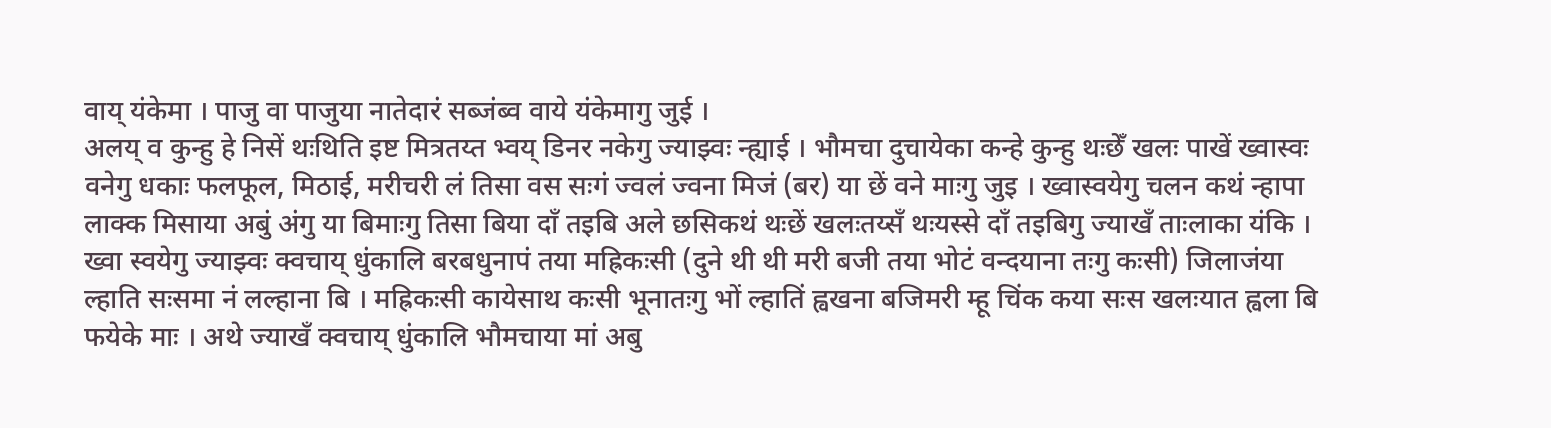वाय् यंकेमा । पाजु वा पाजुया नातेदारं सब्जंब्व वाये यंकेमागु जुई ।
अलय् व कुन्हु हे निसें थःथिति इष्ट मित्रतय्त भ्वय् डिनर नकेगु ज्याझ्वः न्ह्याई । भौमचा दुचायेका कन्हे कुन्हु थःछेँ खलः पाखें ख्वास्वः वनेगु धकाः फलफूल, मिठाई, मरीचरी लं तिसा वस सःगं ज्वलं ज्वना मिजं (बर) या छें वने माःगु जुइ । ख्वास्वयेगु चलन कथं न्हापा लाक्क मिसाया अबुं अंगु या बिमाःगु तिसा बिया दाँ तइबि अले छसिकथं थःछें खलःतय्सँ थःयस्से दाँ तइबिगु ज्याखँ ताःलाका यंकि । ख्वा स्वयेगु ज्याझ्वः क्वचाय् धुंकालि बरबधुनापं तया मह्रिकःसी (दुने थी थी मरी बजी तया भोटं वन्दयाना तःगु कःसी) जिलाजंया ल्हाति सःसमा नं लल्हाना बि । मह्रिकःसी कायेसाथ कःसी भूनातःगु भों ल्हातिं ह्वखना बजिमरी म्हू चिंक कया सःस खलःयात ह्वला बि फयेके माः । अथे ज्याखँ क्वचाय् धुंकालि भौमचाया मां अबु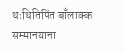थःथितिपिंत बाँलाक्क सम्मानयाना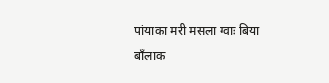पांयाका मरी मसला ग्वाः बिया बाँलाक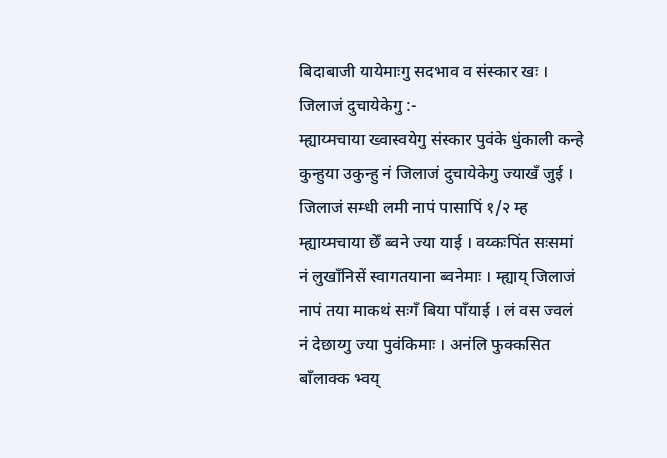बिदाबाजी यायेमाःगु सदभाव व संस्कार खः ।
जिलाजं दुचायेकेगु :-
म्ह्याय्मचाया ख्वास्वयेगु संस्कार पुवंके धुंकाली कन्हे कुन्हुया उकुन्हु नं जिलाजं दुचायेकेगु ज्याखँ जुई । जिलाजं सम्धी लमी नापं पासापिं १/२ म्ह म्ह्याय्मचाया छेँ ब्वने ज्या याई । वय्कःपिंत सःसमां नं लुखाँनिसें स्वागतयाना ब्वनेमाः । म्ह्याय् जिलाजं नापं तया माकथं सःगँ बिया पाँयाई । लं वस ज्वलं नं देछाय्गु ज्या पुवंकिमाः । अनंलि फुक्कसित बाँलाक्क भ्वय्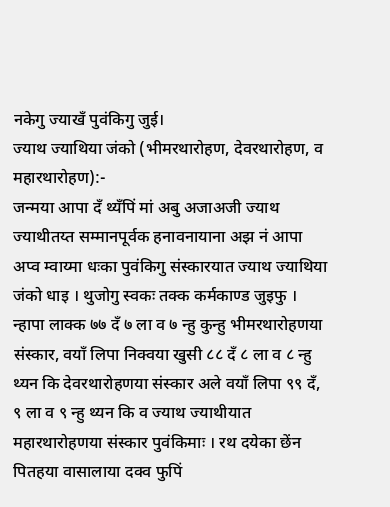नकेगु ज्याखँ पुवंकिगु जुई।
ज्याथ ज्याथिया जंको (भीमरथारोहण, देवरथारोहण, व महारथारोहण):-
जन्मया आपा दँ थ्यँपिं मां अबु अजाअजी ज्याथ ज्याथीतय्त सम्मानपूर्वक हनावनायाना अझ नं आपा अप्व म्वाय्मा धःका पुवंकिगु संस्कारयात ज्याथ ज्याथिया जंको धाइ । थुजोगु स्वकः तक्क कर्मकाण्ड जुइफु । न्हापा लाक्क ७७ दँ ७ ला व ७ न्हु कुन्हु भीमरथारोहणया संस्कार, वयाँ लिपा निक्वया खुसी ८८ दँ ८ ला व ८ न्हु थ्यन कि देवरथारोहणया संस्कार अले वयाँ लिपा ९९ दँ, ९ ला व ९ न्हु थ्यन कि व ज्याथ ज्याथीयात महारथारोहणया संस्कार पुवंकिमाः । रथ दयेका छेंन पितहया वासालाया दक्व फुपिं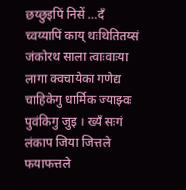छय्छुइपिं निसें …दँ च्वय्यापिं काय् थःथितितय्सं जंकोरथ साला त्वाःवाःया लागा क्वचायेका गणेद्य चाहिकेगु धार्मिक ज्याझ्वः पुवंकिगु जुइ । ख्यँ सःगं लंकाप जिया जित्तले फयाफत्तले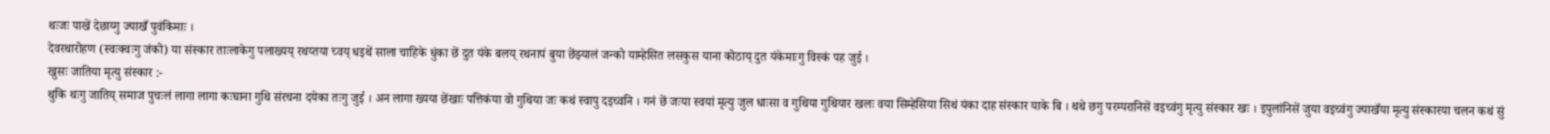थःजः पाखें देछाय्गु ज्याखँ पुवंकिमाः ।
देवरथारोहण (स्वःक्वःगु जंको) या संस्कार ताःलाकेगु पलाख्यय् रथय्तया च्वय् धइथें साला चाहिके धुंका छें दुत यंके बलय् रथनापं बुया छेंझ्यालं जन्को याम्हेसित लसकुस याना कोठाय् दुत यंकेमाःगु विस्कं पह जुई ।
खुसः जातिया मृत्यु संस्कार :-
थुकि थःगु जातिय् समाज पुचःलं लागा लागा कःघाना गुथि संरचना दयेका तःगु जुई । अन लागा ख्यया छेंखाः पत्तिकंया वो गुथिया जः कथं स्वापु दइच्वनि । गनं छें जःया स्वयां मृत्यु जुल धाःसा व गुथिया गुथियार खलः वया सिम्हेसिया सिथं यंका दाह संस्कार याके बि । थथे छगु परम्परानिसें वइच्वंगु मृत्यु संस्कार खः । इपुलांनिसें जुया वइच्वंगु ज्याखँया मृत्यु संस्कारया चलन कथं सुं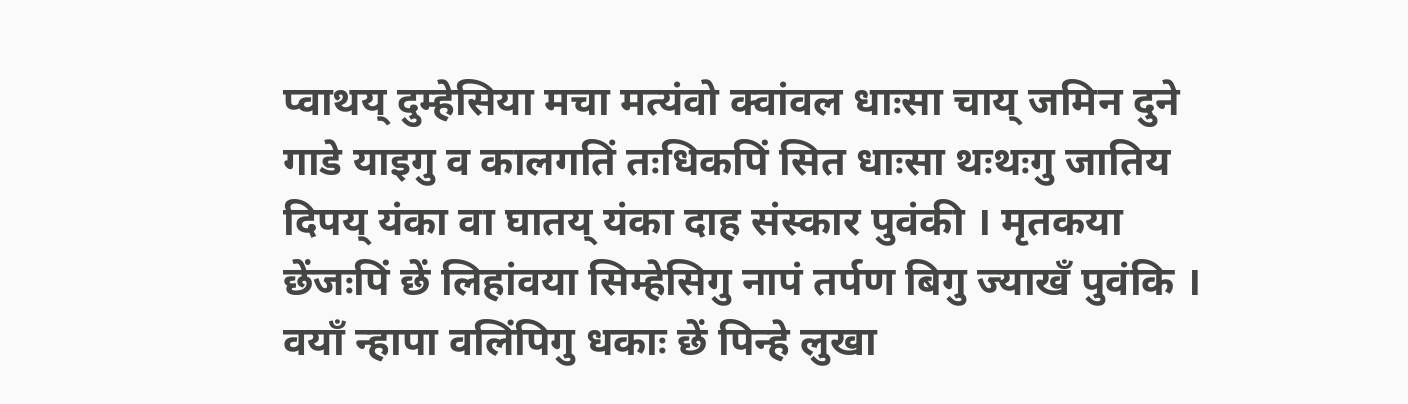प्वाथय् दुम्हेसिया मचा मत्यंवो क्वांवल धाःसा चाय् जमिन दुने गाडे याइगु व कालगतिं तःधिकपिं सित धाःसा थःथःगु जातिय दिपय् यंका वा घातय् यंका दाह संस्कार पुवंकी । मृतकया छेंजःपिं छें लिहांवया सिम्हेसिगु नापं तर्पण बिगु ज्याखँ पुवंकि । वयाँ न्हापा वलिंपिगु धकाः छें पिन्हे लुखा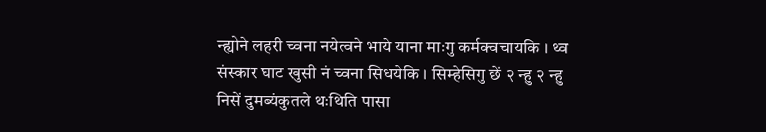न्ह्योने लहरी च्वना नयेत्वने भाये याना माःगु कर्मक्वचायकि । थ्व संस्कार घाट खुसी नं च्वना सिधयेकि । सिम्हेसिगु छें २ न्हु २ न्हु निसें दुमब्यंकुतले थःथिति पासा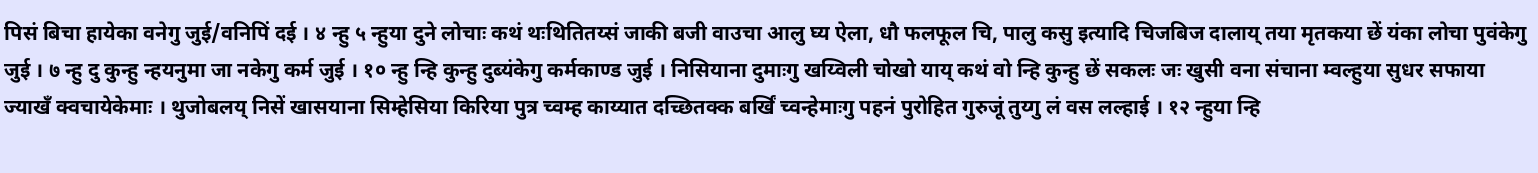पिसं बिचा हायेका वनेगु जुई/वनिपिं दई । ४ न्हु ५ न्हुया दुने लोचाः कथं थःथितितय्सं जाकी बजी वाउचा आलु घ्य ऐला, धौ फलफूल चि, पालु कसु इत्यादि चिजबिज दालाय् तया मृतकया छें यंका लोचा पुवंकेगु जुई । ७ न्हु दु कुन्हु न्हयनुमा जा नकेगु कर्म जुई । १० न्हु न्हि कुन्हु दुब्यंकेगु कर्मकाण्ड जुई । निसियाना दुमाःगु खय्विली चोखो याय् कथं वो न्हि कुन्हु छें सकलः जः खुसी वना संचाना म्वल्हुया सुधर सफाया ज्याखँ क्वचायेकेमाः । थुजोबलय् निसें खासयाना सिम्हेसिया किरिया पुत्र च्वम्ह काय्यात दच्छितक्क बर्खिं च्वन्हेमाःगु पहनं पुरोहित गुरुजूं तुय्गु लं वस लल्हाई । १२ न्हुया न्हि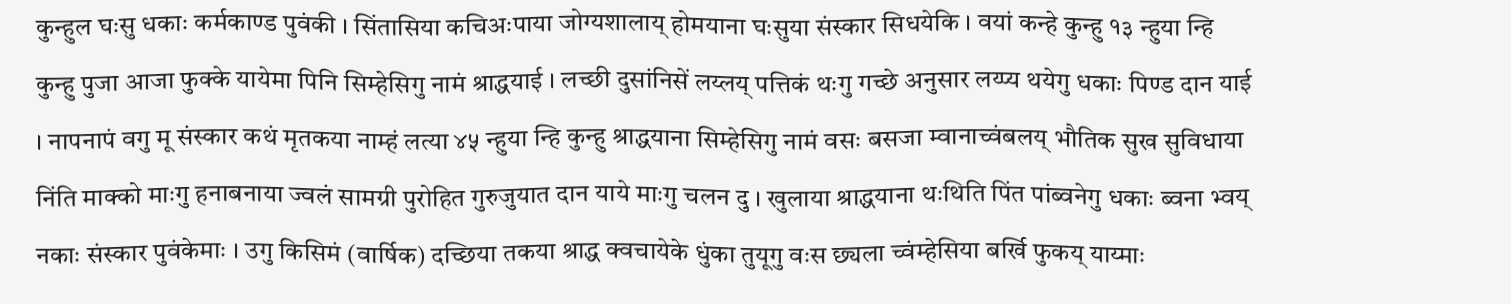कुन्हुल घःसु धकाः कर्मकाण्ड पुवंकी । सिंतासिया कचिअःपाया जोग्यशालाय् होमयाना घःसुया संस्कार सिधयेकि । वयां कन्हे कुन्हु १३ न्हुया न्हि कुन्हु पुजा आजा फुक्के यायेमा पिनि सिम्हेसिगु नामं श्राद्धयाई । लच्छी दुसांनिसें लय्लय् पत्तिकं थःगु गच्छे अनुसार लय्प्य थयेगु धकाः पिण्ड दान याई । नापनापं वगु मू संस्कार कथं मृतकया नाम्हं लत्या ४५ न्हुया न्हि कुन्हु श्राद्धयाना सिम्हेसिगु नामं वसः बसजा म्वानाच्वंबलय् भौतिक सुख सुविधाया निंति माक्को माःगु हनाबनाया ज्वलं सामग्री पुरोहित गुरुजुयात दान याये माःगु चलन दु । खुलाया श्राद्धयाना थःथिति पिंत पांब्वनेगु धकाः ब्वना भ्वय् नकाः संस्कार पुवंकेमाः । उगु किसिमं (वार्षिक) दच्छिया तकया श्राद्ध क्वचायेके धुंका तुयूगु वःस छ्यला च्वंम्हेसिया बर्खि फुकय् याय्माः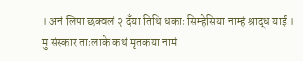। अनं लिपा छक्वलं २ दँया तिथि धकाः सिम्हेसिया नाम्हं श्राद्ध याई । मु संस्कार ताःलाके कथं मृतकया नामं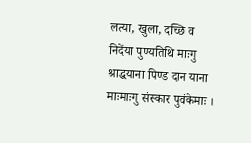लत्या, खुला, दच्छि व निदेंया पुण्यतिथि माःगु श्राद्धयाना पिण्ड दान याना माःमाःगु संस्कार पुवंकेमाः ।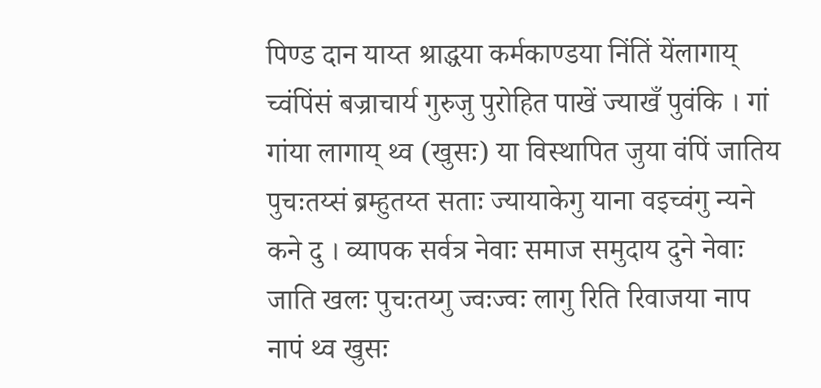पिण्ड दान याय्त श्राद्धया कर्मकाण्डया निंतिं येंलागाय् च्वंपिंसं बज्राचार्य गुरुजु पुरोहित पाखें ज्याखँ पुवंकि । गां गांया लागाय् थ्व (खुसः) या विस्थापित जुया वंपिं जातिय पुचःतय्सं ब्रम्हुतय्त सताः ज्यायाकेगु याना वइच्वंगु न्यने कने दु । व्यापक सर्वत्र नेवाः समाज समुदाय दुने नेवाः जाति खलः पुचःतय्गु ज्वःज्वः लागु रिति रिवाजया नाप नापं थ्व खुसः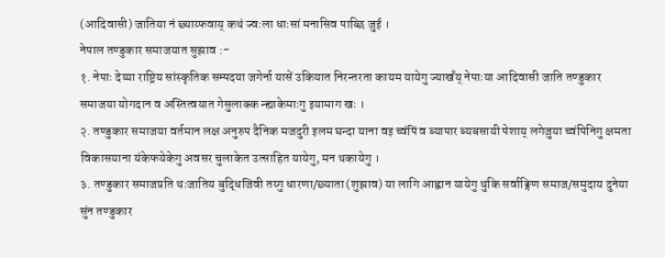(आदिवासी) जातिया नं छ्याय्फवाय् कथं ज्वःला धाःसां मनासिव पाय्छि जुई ।
नेपाल तण्डुकार समाजयात सुझाव :-
१. नेपाः देय्या राष्ट्रिय सांस्कृतिक सम्पदया जगेर्ना यासें उकियात निरन्तरता कायम यायेगु ज्याखँय् नेपाःया आदिवासी जाति तण्डुकार समाजया योगदान व अस्तित्वयात गेसुलाक्क न्ह्याकेमाःगु इयामाग खः ।
२. तण्डुकार समाजया वर्तमान लक्ष अनुरुप दैनिक मजदुरी इलम घन्दा याना वइ च्वंपिं व ब्यापार ब्यबसायी पेशाय् लगेजुया च्वंपिनिगु क्षमता विकासयाना यंकेफयेकेगु अवसर चुलाकेत उत्साहित यायेगु, मन थकायेगु ।
३. तण्डुकार समाजप्रति थःजातिय बुद्धिजिवी तय्गु धारणा/छ्याता (शुझाव) या लागि आह्वान यायेगु थुकि सर्वाङ्गिण समाज/समुदाय दुनेया सुंन तण्डुकार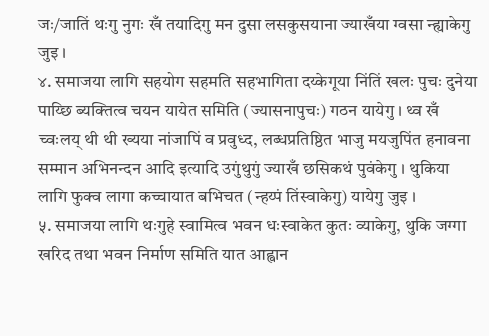जः/जातिं थःगु नुगः खँ तयादिगु मन दुसा लसकुसयाना ज्याखँया ग्वसा न्ह्याकेगु जुइ ।
४. समाजया लागि सहयोग सहमति सहभागिता दय्केगूया निंतिं खलः पुचः दुनेया पाय्छि ब्यक्तित्व चयन यायेत समिति (ज्यासनापुचः) गठन यायेगु । थ्व खँ च्वःलय् थी थी ख्यया नांजापिं व प्रवुध्द, लब्धप्रतिष्ठित भाजु मयजुपिंत हनावना सम्मान अभिनन्दन आदि इत्यादि उगुंथुगुं ज्याखँ छसिकथं पुवंकेगु । थुकिया लागि फुक्व लागा कच्चायात बभिचत (न्हय्पं तिंस्वाकेगु) यायेगु जुइ ।
५. समाजया लागि थःगुहे स्वामित्व भवन धःस्वाकेत कुतः व्याकेगु, थुकि जग्गा खरिद तथा भवन निर्माण समिति यात आह्वान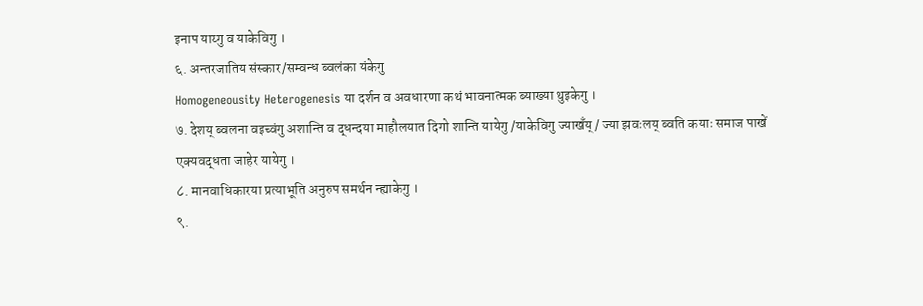इनाप याय्गु व याकेविगु ।
६. अन्तरजातिय संस्कार/सम्वन्ध ब्वलंका यंकेगु
Homogeneousity Heterogenesis या दर्शन व अवधारणा कथं भावनात्मक ब्याख्या थुइकेगु ।
७. देशय् ब्वलना वइच्वंगु अशान्ति व द्धन्दया माहौलयात दिगो शान्ति यायेगु /याकेविगु ज्याखँय् / ज्या झवःलय् ब्वति कयाः समाज पाखें एक्यवद्धता जाहेर यायेगु ।
८. मानवाधिकारया प्रत्याभूति अनुरुप समर्थन न्ह्याकेगु ।
९.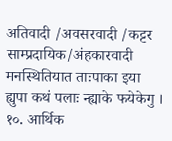अतिवादी /अवसरवादी /कट्टर साम्प्रदायिक/अंहकारवादी मनस्थितियात ताःपाका इया ह्युपा कथं पलाः न्ह्याके फयेकेगु ।
१०. आर्थिक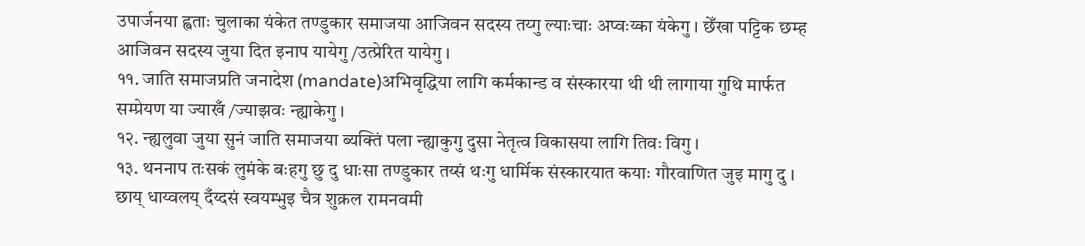उपार्जनया ह्वताः चुलाका यंकेत तण्डुकार समाजया आजिवन सदस्य तय्गु ल्याःचाः अप्वःय्का यंकेगु । छेँखा पट्टिक छम्ह आजिवन सदस्य जुया दित इनाप यायेगु /उत्प्रेरित यायेगु ।
११. जाति समाजप्रति जनादेश (mandate)अभिवृद्धिया लागि कर्मकान्ड व संस्कारया थी थी लागाया गुथि मार्फत सम्प्रेयण या ज्याखँ /ज्याझवः न्ह्याकेगु ।
१२. न्ह्यलुवा जुया सुनं जाति समाजया ब्यक्तिं पला न्ह्याकुगु दुसा नेतृत्व विकासया लागि तिवः विगु ।
१३. थननाप तःसकं लुमंके बःहगु छु दु धाःसा तण्डुकार तय्सं थःगु धार्मिक संस्कारयात कयाः गौरवाणित जुइ मागु दु । छाय् धाय्वलय् दँय्दसं स्वयम्भुइ चैत्र शुक्रल रामनवमी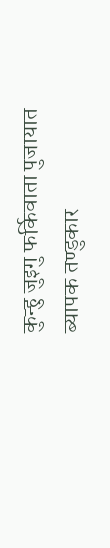कुन्हु जुइगु फर्किवाता पुजायात ब्यापक तण्डुकार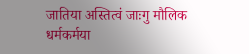जातिया अस्तित्वं जाःगु मौलिक धर्मकर्मया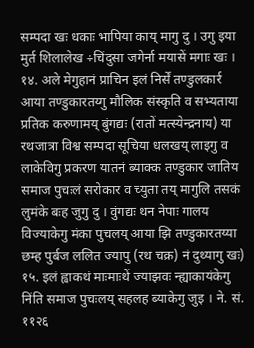सम्पदा खः धकाः भापिया काय् मागु दु । उगु इया मुर्त शिलालेख ÷चिंदुसा जगेर्ना मयासें मगाः खः ।
१४. अले मेगुहानं प्राचिन इलं निर्सें तण्डुलकार्र आया तण्डुकारतय्गु मौलिक संस्कृति व सभ्यताया प्रतिक करुणामय् बुंगद्यः (रातों मत्स्येन्द्रनाय) या रथजात्रा विश्व सम्पदा सूचिया धलखय् लाइगु व लाकेविगु प्रकरण यातनं ब्याक्क तण्डुकार जातिय समाज पुचःलं सरोकार व च्युता तय् मागुलि तसकं लुमंके बःह जुगु दु । वुंगद्यः थन नेपाः गालय विज्याकेगु मंका पुचलय् आया झि तण्डुकारतय्या छम्ह पुर्बज ललित ज्यापु (रथ चक्र) नं दुथ्यागु खः)
१५. इलं ह्वाकथं माःमाःथें ज्याझवः न्ह्याकायंकेगु निंति समाज पुचःलय् सहलह ब्याकेगु जुइ । ने. सं. ११२६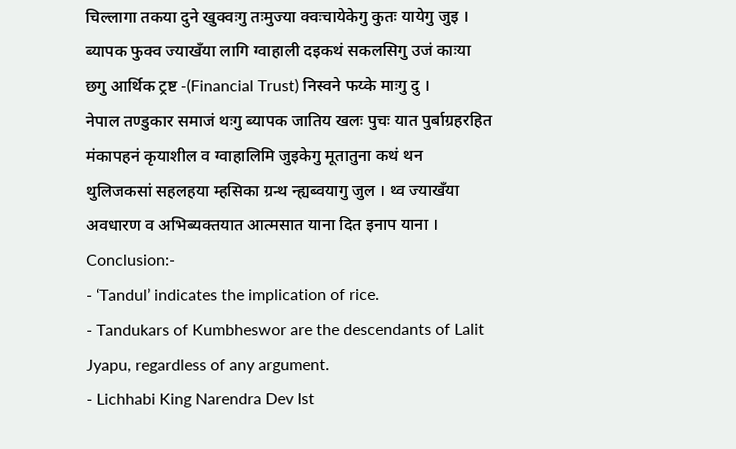चिल्लागा तकया दुने खुक्वःगु तःमुज्या क्वःचायेकेगु कुतः यायेगु जुइ । ब्यापक फुक्व ज्याखँया लागि ग्वाहाली दइकथं सकलसिगु उजं काःया छगु आर्थिक ट्रष्ट -(Financial Trust) निस्वने फय्के माःगु दु ।
नेपाल तण्डुकार समाजं थःगु ब्यापक जातिय खलः पुचः यात पुर्बाग्रहरहित मंकापहनं कृयाशील व ग्वाहालिमि जुइकेगु मूतातुना कथं थन थुलिजकसां सहलहया म्हसिका ग्रन्थ न्ह्यब्वयागु जुल । थ्व ज्याखँया अवधारण व अभिब्यक्तयात आत्मसात याना दित इनाप याना ।
Conclusion:-
- ‘Tandul’ indicates the implication of rice.
- Tandukars of Kumbheswor are the descendants of Lalit Jyapu, regardless of any argument.
- Lichhabi King Narendra Dev Ist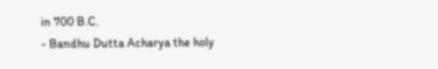in 700 B.C.
- Bandhu Dutta Acharya the holy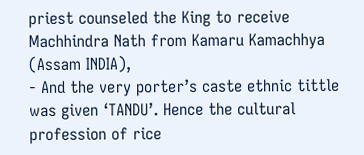priest counseled the King to receive Machhindra Nath from Kamaru Kamachhya (Assam INDIA),
- And the very porter’s caste ethnic tittle was given ‘TANDU’. Hence the cultural profession of rice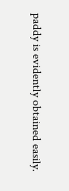paddy is evidently obtained easily.